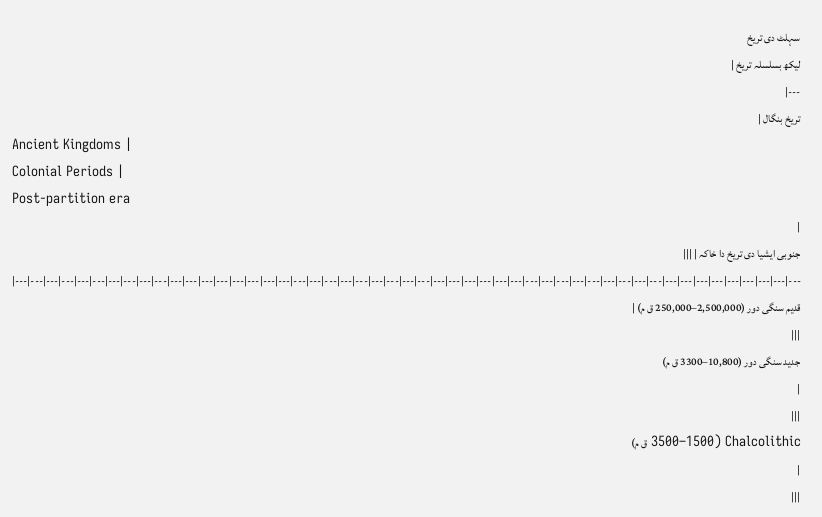سہلٹ دی تریخ
لیکھ بسلسلہ تریخ |
---|
تریخ بنگال |
Ancient Kingdoms |
Colonial Periods |
Post-partition era
|
جنوبی ایشیا دی تریخ دا خاکہ | |||
---|---|---|---|---|---|---|---|---|---|---|---|---|---|---|---|---|---|---|---|---|---|---|---|---|---|---|---|---|---|---|---|---|---|---|---|---|---|---|---|---|---|---|---|---|---|---|---|---|---|---|
قدیم سنگی دور (2,500,000–250,000 ق م) |
|||
جدید سنگی دور (10,800–3300 ق م)
|
|||
Chalcolithic (3500–1500 ق م)
|
|||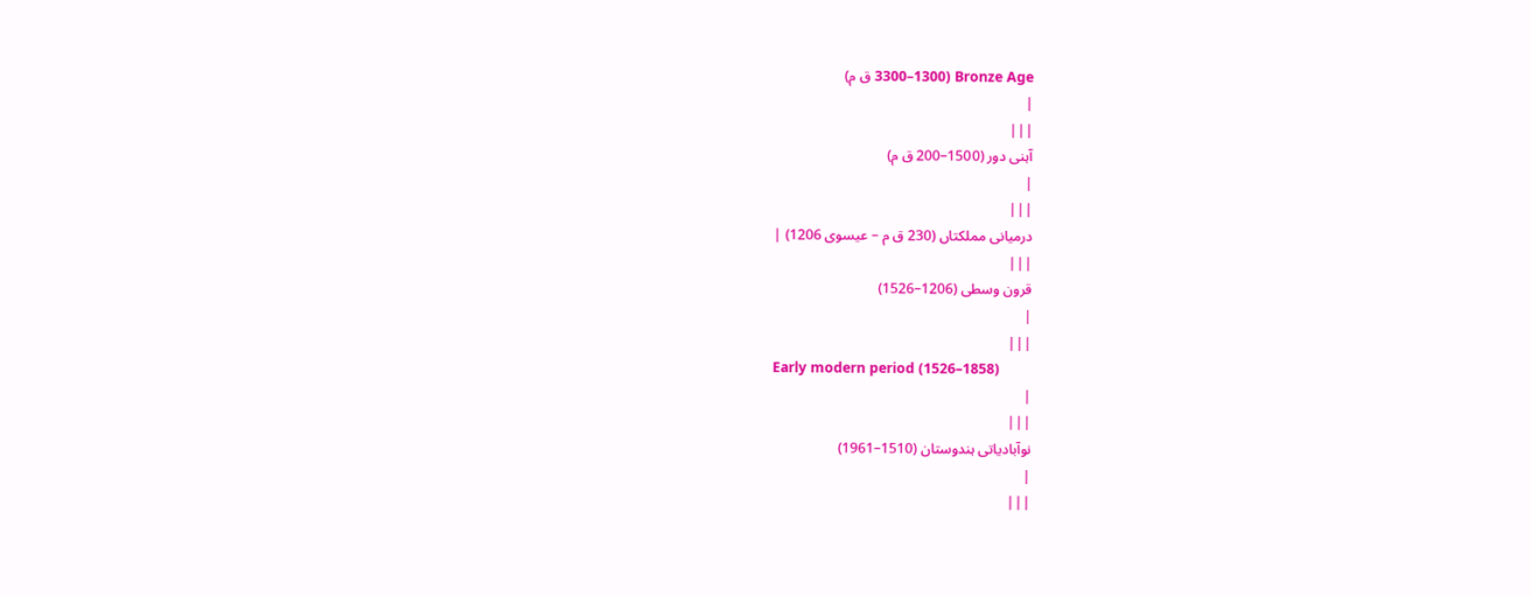Bronze Age (3300–1300 ق م)
|
|||
آہنی دور (1500–200 ق م)
|
|||
درمیانی مملکتاں (230 ق م – عیسوی 1206) |
|||
قرون وسطی (1206–1526)
|
|||
Early modern period (1526–1858)
|
|||
نوآبادیاتی ہندوستان (1510–1961)
|
|||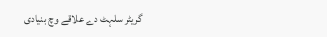گریٹر سلہٹ دے علاقے وچ بنیادی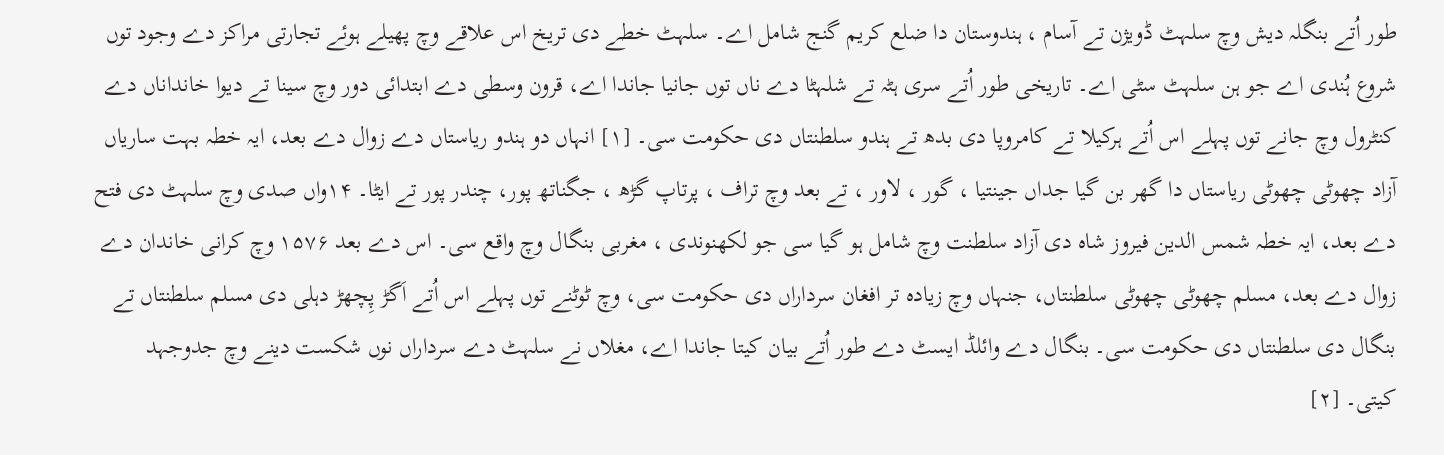طور اُتے بنگلہ دیش وچ سلہٹ ڈویژن تے آسام ، ہندوستان دا ضلع کریم گنج شامل اے۔ سلہٹ خطے دی تریخ اس علاقے وچ پھیلے ہوئے تجارتی مراکز دے وجود توں شروع ہُندی اے جو ہن سلہٹ سٹی اے۔ تاریخی طور اُتے سری ہٹہ تے شلہٹا دے ناں توں جانیا جاندا اے، قرون وسطی دے ابتدائی دور وچ سینا تے دیوا خانداناں دے کنٹرول وچ جانے توں پہلے اس اُتے ہرکیلا تے کامروپا دی بدھ تے ہندو سلطنتاں دی حکومت سی۔ [۱] انہاں دو ہندو ریاستاں دے زوال دے بعد، ایہ خطہ بہت ساریاں آزاد چھوٹی چھوٹی ریاستاں دا گھر بن گیا جداں جینتیا ، گور ، لاور ، تے بعد وچ تراف ، پرتاپ گڑھ ، جگناتھ پور، چندر پور تے ایٹا۔ ۱۴واں صدی وچ سلہٹ دی فتح دے بعد، ایہ خطہ شمس الدین فیروز شاہ دی آزاد سلطنت وچ شامل ہو گیا سی جو لکھنوندی ، مغربی بنگال وچ واقع سی۔ اس دے بعد ۱۵۷۶ وچ کرانی خاندان دے زوال دے بعد، مسلم چھوٹی چھوٹی سلطنتاں، جنہاں وچ زیادہ تر افغان سرداراں دی حکومت سی، وچ ٹوٹنے توں پہلے اس اُتے اَگڑ پِچھڑ دہلی دی مسلم سلطنتاں تے بنگال دی سلطنتاں دی حکومت سی۔ بنگال دے وائلڈ ایسٹ دے طور اُتے بیان کيتا جاندا اے، مغلاں نے سلہٹ دے سرداراں نوں شکست دینے وچ جدوجہد کيتی۔ [۲]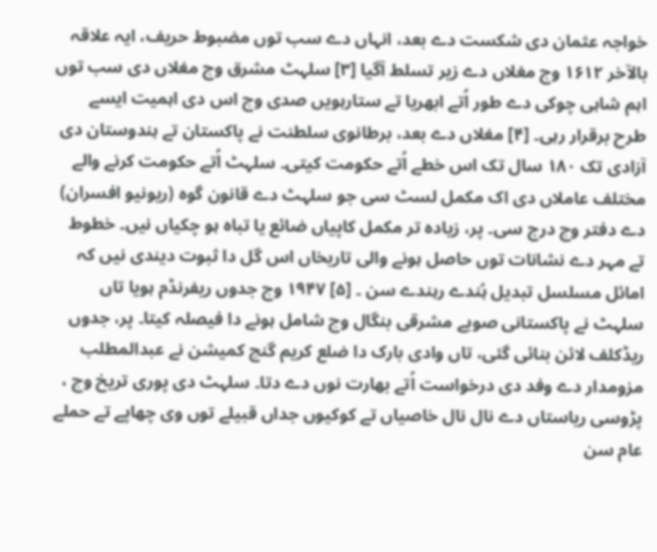خواجہ عثمان دی شکست دے بعد، انہاں دے سب توں مضبوط حریف، ایہ علاقہ بالآخر ۱۶۱۲ وچ مغلاں دے زیر تسلط آگیا [۳] سلہٹ مشرق وچ مغلاں دی سب توں اہم شاہی چوکی دے طور اُتے ابھریا تے ستارہويں صدی وچ اس دی اہمیت ايسے طرح برقرار رہی۔ [۴] مغلاں دے بعد، برطانوی سلطنت نے پاکستان تے ہندوستان دی آزادی تک ۱۸۰ سال تک اس خطے اُتے حکومت کیتی۔ سلہٹ اُتے حکومت کرنے والے مختلف عاملاں دی اک مکمل لسٹ سی جو سلہٹ دے قانون گوہ (ریونیو افسران) دے دفتر وچ درج سی۔ پر، زیادہ تر مکمل کاپیاں ضائع یا تباہ ہو چکیاں نيں۔ خطوط تے مہر دے نشانات توں حاصل ہونے والی تاریخاں اس گل دا ثبوت دیندی نيں کہ امائل مسلسل تبدیل ہُندے رہندے سن ۔ [۵] ۱۹۴۷ وچ جدوں ریفرنڈم ہويا تاں سلہٹ نے پاکستانی صوبے مشرقی بنگال وچ شامل ہونے دا فیصلہ کيتا۔ پر، جدوں ریڈکلف لائن بنائی گئی، تاں وادی بارک دا ضلع کریم گنج کمیشن نے عبدالمطلب مزومدار دے وفد دی درخواست اُتے بھارت نوں دے دتا۔ سلہٹ دی پوری تریخ وچ ، پڑوسی ریاستاں دے نال نال خاصیاں تے کوکیوں جداں قبیلے توں وی چھاپے تے حملے عام سن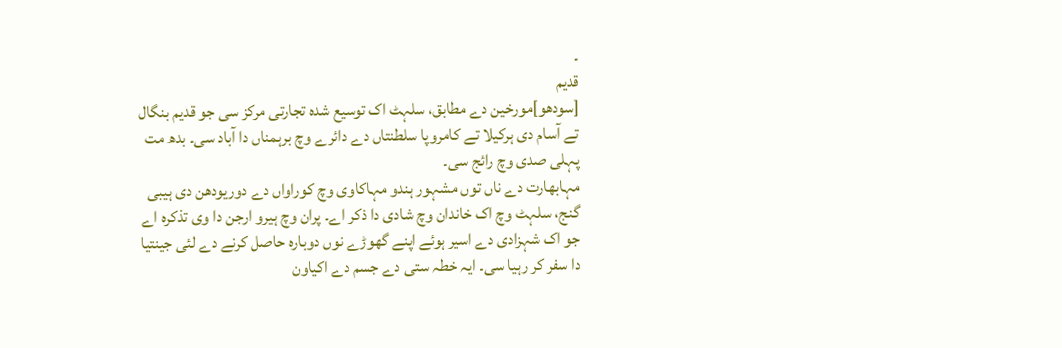۔
قدیم
[سودھو]مورخین دے مطابق، سلہٹ اک توسیع شدہ تجارتی مرکز سی جو قدیم بنگال تے آسام دی ہرکیلا تے کامروپا سلطنتاں دے دائرے وچ برہمناں دا آباد سی۔ بدھ مت پہلی صدی وچ رائج سی۔
مہابھارت دے ناں توں مشہور ہندو مہاکاوی وچ کوراواں دے دوریودھن دی ہیبی گنج، سلہٹ وچ اک خاندان وچ شادی دا ذکر اے۔ پران وچ ہیرو ارجن دا وی تذکرہ اے جو اک شہزادی دے اسیر ہوئے اپنے گھوڑے نوں دوبارہ حاصل کرنے دے لئی جینتیا دا سفر کر رہیا سی۔ ایہ خطہ ستی دے جسم دے اکیاون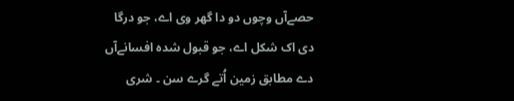حصےآں وچوں دو دا گھر وی اے، جو درگا دی اک شکل اے، جو قبول شدہ افسانےآں دے مطابق زمین اُتے گرے سن ۔ شری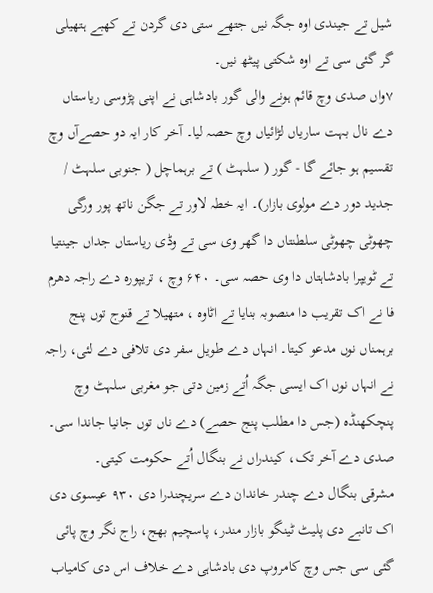شیل تے جیندی اوہ جگہ نيں جتھے ستی دی گردن تے کھبے ہتھیلی گر گئی سی تے اوہ شکتی پیٹھ نيں۔
۷واں صدی وچ قائم ہونے والی گور بادشاہی نے اپنی پڑوسی ریاستاں دے نال بہت ساریاں لڑائیاں وچ حصہ لیا۔ آخر کار ایہ دو حصےآں وچ تقسیم ہو جائے گا - گور ( سلہٹ ) تے برہماچل ( جنوبی سلہٹ / جدید دور دے مولوی بازار)۔ ایہ خطہ لاور تے جگن ناتھ پور ورگی چھوٹی چھوٹی سلطنتاں دا گھر وی سی تے وڈی ریاستاں جداں جینتیا تے ٹویپرا بادشاہتاں دا وی حصہ سی۔ ۶۴۰ وچ ، تریپورہ دے راجہ دھرم فا نے اک تقریب دا منصوبہ بنایا تے اٹاوہ ، متھیلا تے قنوج توں پنج برہمناں نوں مدعو کيتا۔ انہاں دے طویل سفر دی تلافی دے لئی، راجہ نے انہاں نوں اک ایسی جگہ اُتے زمین دتی جو مغربی سلہٹ وچ پنچکھنڈہ (جس دا مطلب پنج حصے) دے ناں توں جانیا جاندا سی۔ صدی دے آخر تک، کیندراں نے بنگال اُتے حکومت کیتی۔
مشرقی بنگال دے چندر خاندان دے سریچندرا دی ۹۳۰ عیسوی دی اک تانبے دی پلیٹ ٹینگو بازار مندر، پاسچیم بھج، راج نگر وچ پائی گئی سی جس وچ کامروپ دی بادشاہی دے خلاف اس دی کامیاب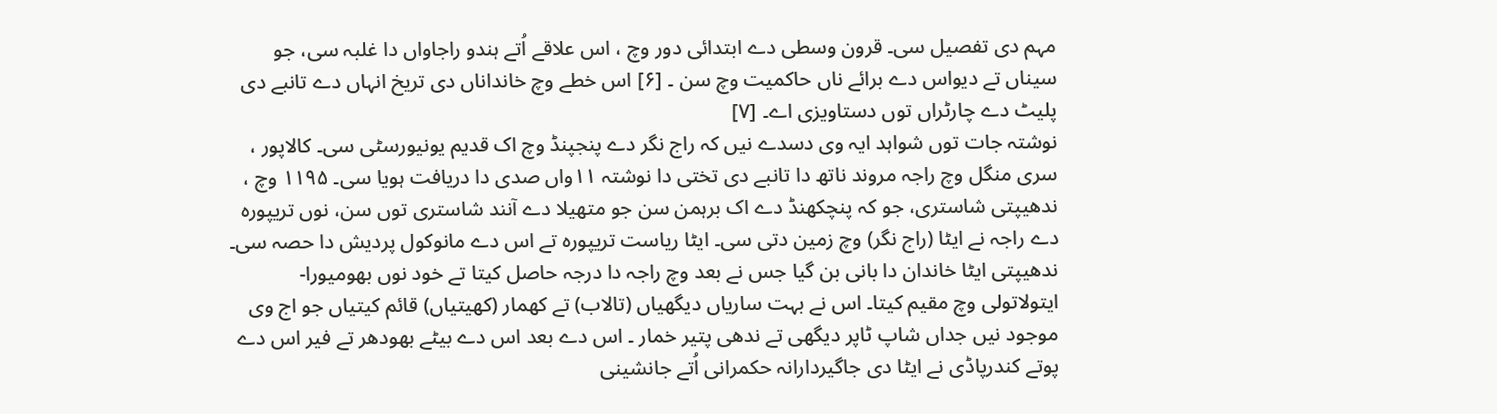مہم دی تفصیل سی۔ قرون وسطی دے ابتدائی دور وچ ، اس علاقے اُتے ہندو راجاواں دا غلبہ سی، جو سیناں تے دیواس دے برائے ناں حاکمیت وچ سن ۔ [۶] اس خطے وچ خانداناں دی تریخ انہاں دے تانبے دی پلیٹ دے چارٹراں توں دستاویزی اے۔ [۷]
نوشتہ جات توں شواہد ایہ وی دسدے نيں کہ راج نگر دے پنجپنڈ وچ اک قدیم یونیورسٹی سی۔ کالاپور ، سری منگل وچ راجہ مروند ناتھ دا تانبے دی تختی دا نوشتہ ۱۱واں صدی دا دریافت ہويا سی۔ ۱۱۹۵ وچ ، ندھیپتی شاستری، جو کہ پنچکھنڈ دے اک برہمن سن جو متھیلا دے آنند شاستری توں سن، نوں تریپورہ دے راجہ نے ایٹا (راج نگر) وچ زمین دتی سی۔ ایٹا ریاست تریپورہ تے اس دے مانوکول پردیش دا حصہ سی۔ ندھیپتی ایٹا خاندان دا بانی بن گیا جس نے بعد وچ راجہ دا درجہ حاصل کيتا تے خود نوں بھومیورا-ایتولاتولی وچ مقیم کيتا۔ اس نے بہت ساریاں دیگھیاں (تالاب) تے کھمار (کھیتیاں) قائم کيتیاں جو اج وی موجود نيں جداں شاپ ٹاپر دیگھی تے ندھی پتیر خمار ۔ اس دے بعد اس دے بیٹے بھودھر تے فیر اس دے پوتے کندرپاڈی نے ایٹا دی جاگیردارانہ حکمرانی اُتے جانشینی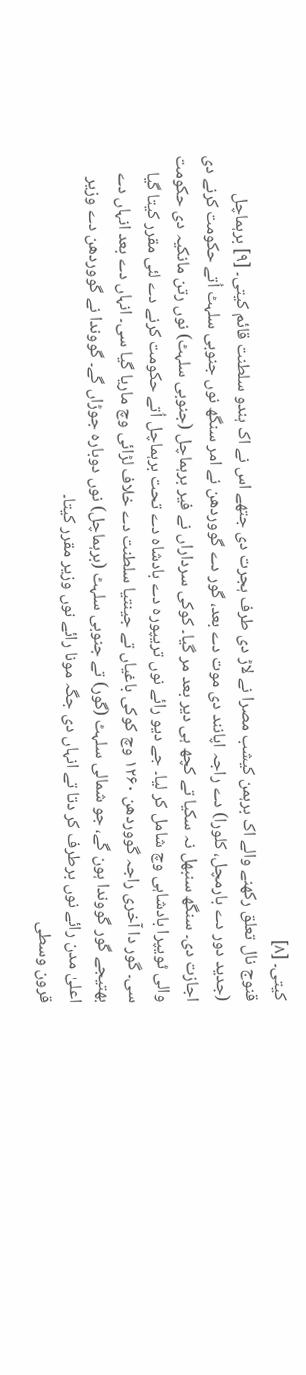کيتی۔ [۸]
قنوج نال تعلق رکھنے والے اک برہمن کیشب مصرا نے لاڑ دی طرف ہجرت دی جتھے اس نے اک ہندو سلطنت قائم کيتی۔ [۹] برہماچل (جدید دور دے بارمچل، کلورا) دے راجہ اپانند دی موت دے بعد، گور دے گووردھن نے امر سنگھ نوں جنوبی سلہٹ اُتے حکومت کرنے دی اجازت دی۔ سنگھ سنبھل نہ سکیا تے کچھ ہی دیر بعد مر گیا۔ کوکی سرداراں نے فیر برہماچل (جنوبی سلہٹ) نوں رتن مانکیہ دی حکومت والی ٹویپرا بادشاہی وچ شامل کر ليا۔ جے دیو رائے نوں تریپورہ دے بادشاہ دے تحت برہماچل اُتے حکومت کرنے دے لئی مقرر کيتا گیا سی۔ گور دا آخری راجہ گووردھن ۱۲۶۰ وچ کوکی باغیاں تے جینتیا سلطنت دے خلاف لڑائی وچ ماریا گیا سی۔ انہاں دے بعد انہاں دے بھتیجے گور گووندا ہون گے، جو شمالی سلہٹ (گور) تے جنوبی سلہٹ (برہماچل) نوں دوبارہ جوڑاں گے۔ گووندا نے گووردھن دے وزیر اعلیٰ مدن رائے نوں برطرف کر دتا تے انہاں دی جگہ مونا رائے نوں وزیر مقرر کيتا۔
قرون وسطی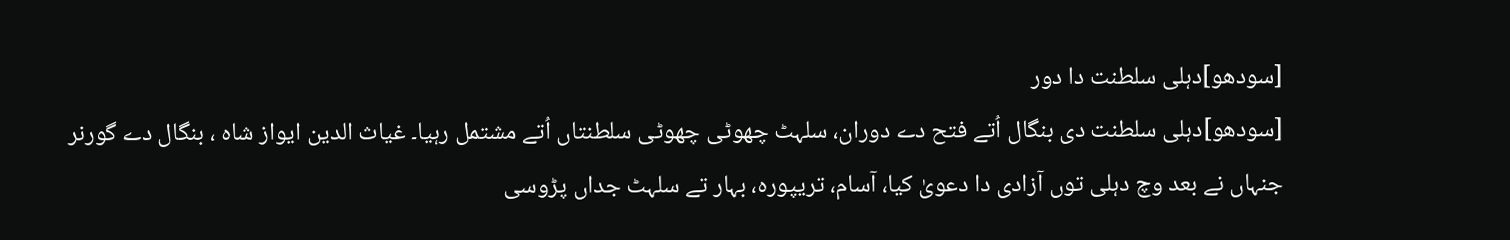[سودھو]دہلی سلطنت دا دور
[سودھو]دہلی سلطنت دی بنگال اُتے فتح دے دوران، سلہٹ چھوٹی چھوٹی سلطنتاں اُتے مشتمل رہیا۔ غیاث الدین ایواز شاہ ، بنگال دے گورنر جنہاں نے بعد وچ دہلی توں آزادی دا دعویٰ کیا، آسام، تریپورہ، بہار تے سلہٹ جداں پڑوسی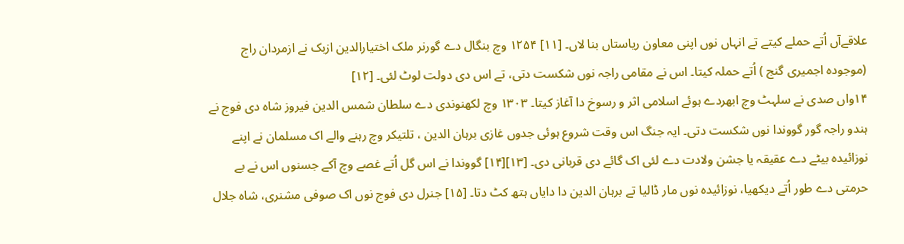علاقےآں اُتے حملے کيتے تے انہاں نوں اپنی معاون ریاستاں بنا لاں۔ [۱۱] ۱۲۵۴ وچ بنگال دے گورنر ملک اختیارالدین ازبک نے ازمردان راج (موجودہ اجمیری گنج ) اُتے حملہ کيتا۔ اس نے مقامی راجہ نوں شکست دتی، تے اس دی دولت لوٹ لئی۔ [۱۲]
۱۴واں صدی نے سلہٹ وچ ابھردے ہوئے اسلامی اثر و رسوخ دا آغاز کيتا۔ ۱۳۰۳ وچ لکھنوندی دے سلطان شمس الدین فیروز شاہ دی فوج نے ہندو راجہ گور گووندا نوں شکست دتی۔ ایہ جنگ اس وقت شروع ہوئی جدوں غازی برہان الدین ، تلتیکر وچ رہنے والے اک مسلمان نے اپنے نوزائیدہ بیٹے دے عقیقہ یا جشن ولادت دے لئی اک گائے دی قربانی دی۔ [۱۳][۱۴] گووندا نے اس گل اُتے غصے وچ آکے جسنوں اس نے بے حرمتی دے طور اُتے دیکھیا، نوزائیدہ نوں مار ڈالیا تے برہان الدین دا دایاں ہتھ کٹ دتا۔ [۱۵] جنرل دی فوج نوں اک صوفی مشنری، شاہ جلال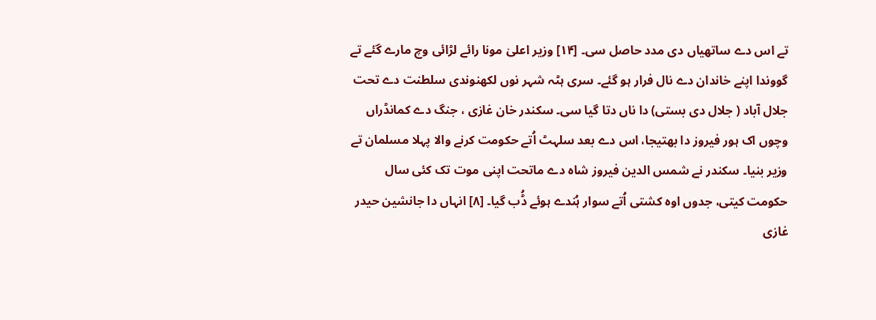تے اس دے ساتھیاں دی مدد حاصل سی۔ [۱۴] وزیر اعلیٰ مونا رائے لڑائی وچ مارے گئے تے گووندا اپنے خاندان دے نال فرار ہو گئے۔ سری ہٹہ شہر نوں لکھنوندی سلطنت دے تحت جلال آباد ( جلال دی بستی) دا ناں دتا گیا سی۔ سکندر خان غازی ، جنگ دے کمانڈراں وچوں اک ہور فیروز دا بھتیجا، اس دے بعد سلہٹ اُتے حکومت کرنے والا پہلا مسلمان تے وزیر بنیا۔ سکندر نے شمس الدین فیروز شاہ دے ماتحت اپنی موت تک کئی سال حکومت کیتی، جدوں اوہ کشتی اُتے سوار ہُندے ہوئے ڈُب گیا۔ [۸] انہاں دا جانشین حیدر غازی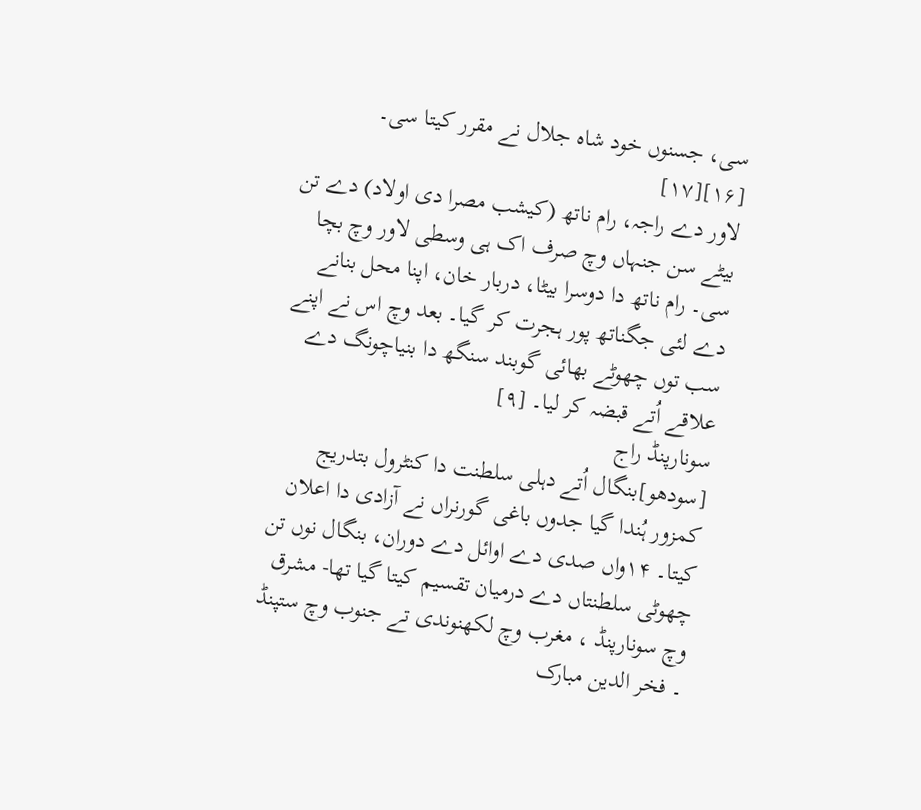سی، جسنوں خود شاہ جلال نے مقرر کيتا سی۔ [۱۶][۱۷]
لاور دے راجہ، رام ناتھ (کیشب مصرا دی اولاد) دے تن بیٹے سن جنہاں وچ صرف اک ہی وسطی لاور وچ بچا سی۔ رام ناتھ دا دوسرا بیٹا، دربار خان، اپنا محل بنانے دے لئی جگناتھ پور ہجرت کر گیا۔ بعد وچ اس نے اپنے سب توں چھوٹے بھائی گوبند سنگھ دا بنیاچونگ دے علاقے اُتے قبضہ کر ليا۔ [۹]
سونارپنڈ راج
[سودھو]بنگال اُتے دہلی سلطنت دا کنٹرول بتدریج کمزور ہُندا گیا جدوں باغی گورنراں نے آزادی دا اعلان کيتا۔ ۱۴واں صدی دے اوائل دے دوران، بنگال نوں تن چھوٹی سلطنتاں دے درمیان تقسیم کيتا گیا تھا- مشرق وچ سونارپنڈ ، مغرب وچ لکھنوندی تے جنوب وچ ستپنڈ ۔ فخر الدین مبارک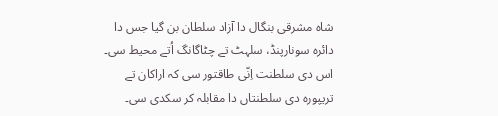شاہ مشرقی بنگال دا آزاد سلطان بن گیا جس دا دائرہ سونارپنڈ، سلہٹ تے چٹاگانگ اُتے محیط سی۔ اس دی سلطنت اِنّی طاقتور سی کہ اراکان تے تریپورہ دی سلطنتاں دا مقابلہ کر سکدی سی۔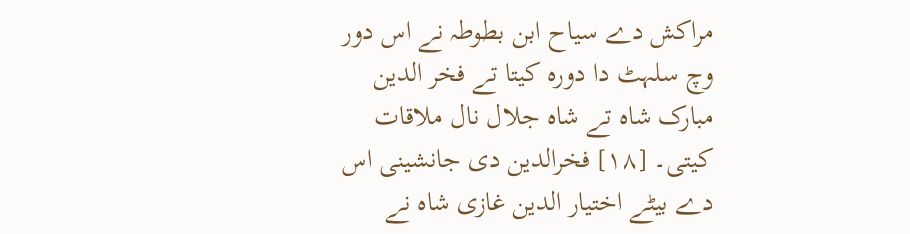مراکش دے سیاح ابن بطوطہ نے اس دور وچ سلہٹ دا دورہ کيتا تے فخر الدین مبارک شاہ تے شاہ جلال نال ملاقات کيتی۔ [۱۸] فخرالدین دی جانشینی اس دے بیٹے اختیار الدین غازی شاہ نے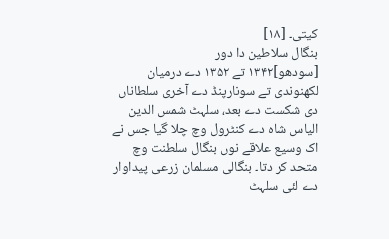کيتی۔ [۱۸]
بنگال سلاطین دا دور
[سودھو]۱۳۴۲ تے ۱۳۵۲ دے درمیان لکھنوندی تے سونارپنڈ دے آخری سلطاناں دی شکست دے بعد، سلہٹ شمس الدین الیاس شاہ دے کنٹرول وچ چلا گیا جس نے اک وسیع علاقے نوں بنگال سلطنت وچ متحد کر دتا۔ بنگالی مسلمان زرعی پیداوار دے لئی سلہٹ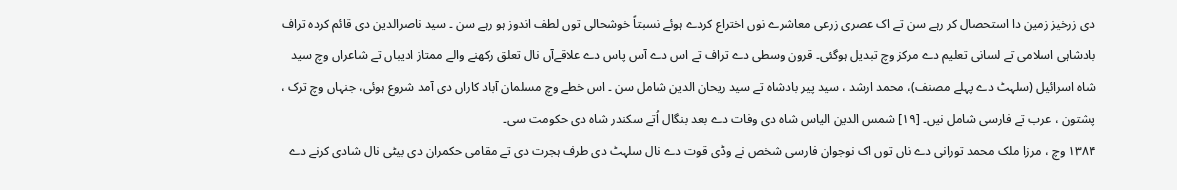دی زرخیز زمین دا استحصال کر رہے سن تے اک عصری زرعی معاشرے نوں اختراع کردے ہوئے نسبتاً خوشحالی توں لطف اندوز ہو رہے سن ۔ سید ناصرالدین دی قائم کردہ تراف بادشاہی اسلامی تے لسانی تعلیم دے مرکز وچ تبدیل ہوگئی۔ قرون وسطی دے تراف تے اس دے آس پاس دے علاقےآں نال تعلق رکھنے والے ممتاز ادیباں تے شاعراں وچ سید شاہ اسرائیل (سلہٹ دے پہلے مصنف)، محمد ارشد ، سید پیر بادشاہ تے سید ریحان الدین شامل سن ۔ اس خطے وچ مسلمان آباد کاراں دی آمد شروع ہوئی، جنہاں وچ ترک ، پشتون ، عرب تے فارسی شامل نيں۔ [۱۹] شمس الدین الیاس شاہ دی وفات دے بعد بنگال اُتے سکندر شاہ دی حکومت سی۔
۱۳۸۴ وچ ، مرزا ملک محمد تورانی دے ناں توں اک نوجوان فارسی شخص نے وڈی قوت دے نال سلہٹ دی طرف ہجرت دی تے مقامی حکمران دی بیٹی نال شادی کرنے دے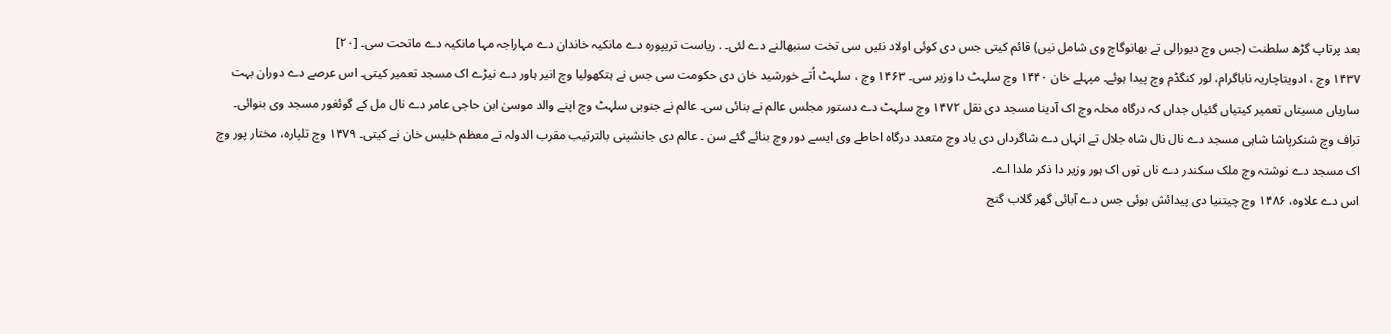بعد پرتاپ گڑھ سلطنت (جس وچ دیورالی تے بھانوگاچ وی شامل نيں) قائم کيتی جس دی کوئی اولاد نئيں سی تخت سنبھالنے دے لئی۔ . ریاست تریپورہ دے مانکیہ خاندان دے مہاراجہ مہا مانکیہ دے ماتحت سی۔ [۲۰]
۱۴۳۷ وچ ، ادویتاچاریہ ناباگرام، لور کنگڈم وچ پیدا ہوئے۔ مپہلے خان ۱۴۴۰ وچ سلہٹ دا وزیر سی۔ ۱۴۶۳ وچ ، سلہٹ اُتے خورشید خان دی حکومت سی جس نے ہتکھولیا وچ انیر ہاور دے نیڑے اک مسجد تعمیر کيتی۔ اس عرصے دے دوران بہت ساریاں مسیتاں تعمیر کيتیاں گئیاں جداں کہ درگاہ محلہ وچ اک آدینا مسجد دی نقل ۱۴۷۲ وچ سلہٹ دے دستور مجلس عالم نے بنائی سی۔ عالم نے جنوبی سلہٹ وچ اپنے والد موسیٰ ابن حاجی عامر دے نال مل کے گوئغور مسجد وی بنوائی۔ تراف وچ شنکرپاشا شاہی مسجد دے نال نال شاہ جلال تے انہاں دے شاگرداں دی یاد وچ متعدد درگاہ احاطے وی ايسے دور وچ بنائے گئے سن ۔ عالم دی جانشینی بالترتیب مقرب الدولہ تے معظم خلیس خان نے کيتی۔ ۱۴۷۹ وچ تلپارہ، مختار پور وچ اک مسجد دے نوشتہ وچ ملک سکندر دے ناں توں اک ہور وزیر دا ذکر ملدا اے۔
اس دے علاوہ، ۱۴۸۶ وچ چیتنیا دی پیدائش ہوئی جس دے آبائی گھر گلاب گنج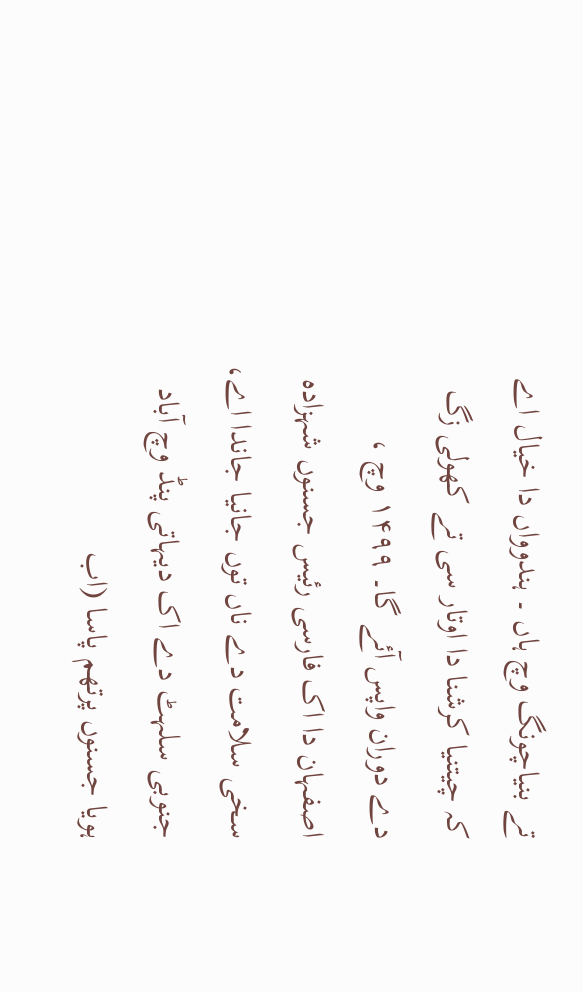تے بنیاچونگ وچ ہاں ۔ ہندوواں دا خیال اے کہ چیتنیا کرشنا دا اوتار سی تے کھولی زگ دے دوران واپس آئے گا۔ ۱۴۹۹ وچ ، اصفہان دا اک فارسی رئیس جسنوں شہزادہ سخی سلامت دے ناں توں جانیا جاندا اے، جنوبی سلہٹ دے اک دیہاتی پنڈ وچ آباد ہويا جسنوں پرتھم پاسا (اب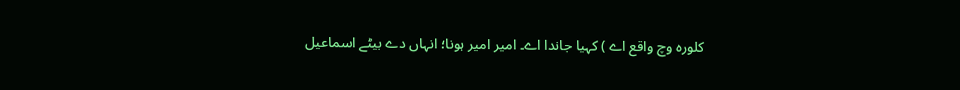کلورہ وچ واقع اے ) کہیا جاندا اے۔ امیر امیر ہونا؛ انہاں دے بیٹے اسماعیل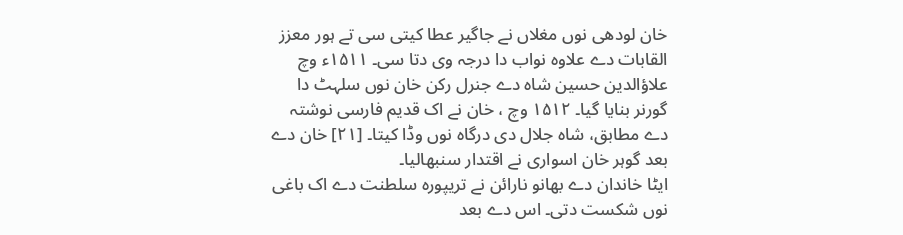خان لودھی نوں مغلاں نے جاگیر عطا کيتی سی تے ہور معزز القابات دے علاوہ نواب دا درجہ وی دتا سی۔ ۱۵۱۱ء وچ علاؤالدین حسین شاہ دے جنرل رکن خان نوں سلہٹ دا گورنر بنایا گیا۔ ۱۵۱۲ وچ ، خان نے اک قدیم فارسی نوشتہ دے مطابق، شاہ جلال دی درگاہ نوں وڈا کيتا۔ [۲۱] خان دے بعد گوہر خان اسواری نے اقتدار سنبھالیا۔
ایٹا خاندان دے بھانو نارائن نے تریپورہ سلطنت دے اک باغی نوں شکست دتی۔ اس دے بعد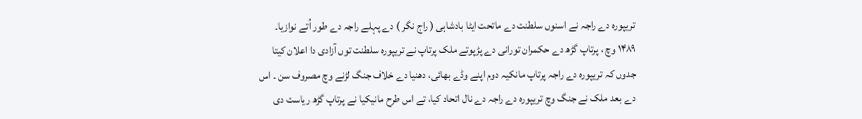تریپورہ دے راجہ نے اسنوں سلطنت دے ماتحت ایٹا بادشاہی ( راج نگر ) دے پہلے راجہ دے طور اُتے نوازیا۔
۱۴۸۹ وچ ، پرتاپ گڑھ دے حکمران تورانی دے پڑپوتے ملک پرتاپ نے تریپورہ سلطنت توں آزادی دا اعلان کيتا جدوں کہ تریپورہ دے راجہ پرتاپ مانکیہ دوم اپنے وڈے بھائی، دھنیا دے خلاف جنگ لڑنے وچ مصروف سن ۔ اس دے بعد ملک نے جنگ وچ تریپورہ دے راجہ دے نال اتحاد کیا، تے اس طرح مانیکیا نے پرتاپ گڑھ ریاست دی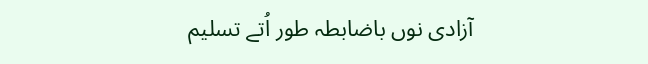آزادی نوں باضابطہ طور اُتے تسلیم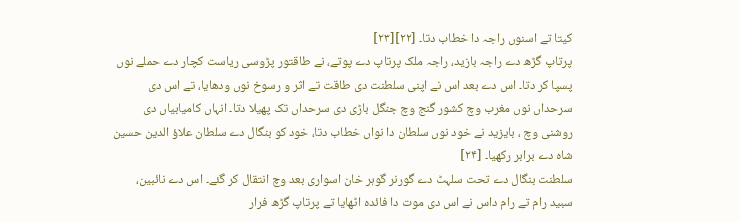کيتا تے اسنوں راجہ دا خطاب دتا۔ [۲۲][۲۳]
پرتاپ گڑھ دے راجہ بازید، راجہ ملک پرتاپ دے پوتے، نے طاقتور پڑوسی ریاست کچار دے حملے نوں پسپا کر دتا۔ اس دے بعد اس نے اپنی سلطنت دی طاقت تے اثر و رسوخ نوں ودھایا، تے اس دی سرحداں نوں مغرب وچ کشور گنج وچ جنگل باڑی دی سرحداں تک پھیلا دتا۔ انہاں کامیابیاں دی روشنی وچ ، بایزید نے خود نوں سلطان دا نواں خطاب دتا، خود کو بنگال دے سلطان علاؤ الدین حسین شاہ دے برابر رکھیا۔ [۲۴]
سلطنت بنگال دے تحت سلہٹ دے گورنر گوہر خان اسواری بعد وچ انتقال کر گئے۔ اس دے نائبین، سبید رام تے رام داس نے اس دی موت دا فائدہ اٹھایا تے پرتاپ گڑھ فرار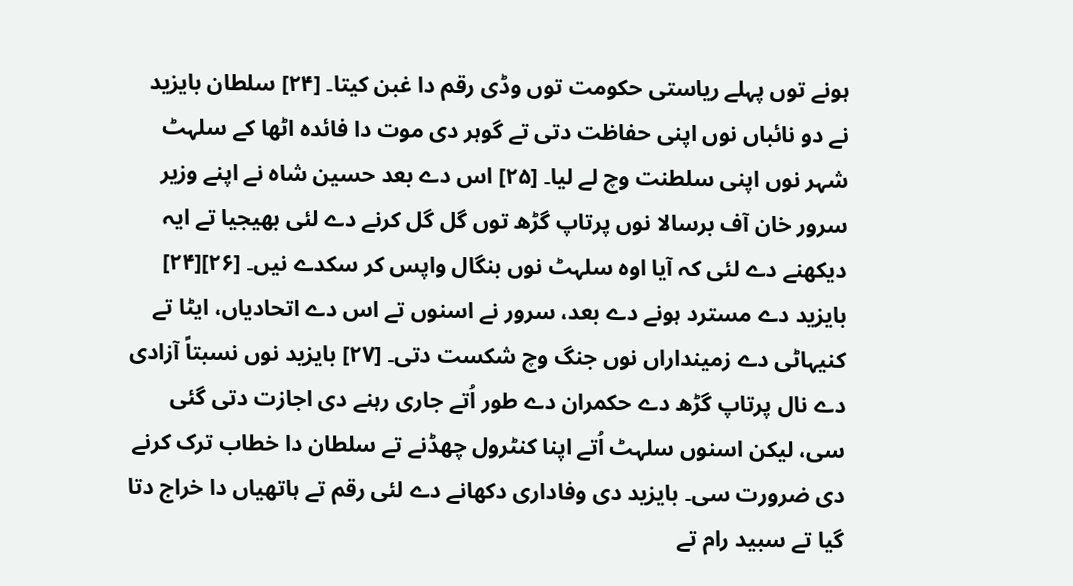ہونے توں پہلے ریاستی حکومت توں وڈی رقم دا غبن کيتا۔ [۲۴] سلطان بایزید نے دو نائباں نوں اپنی حفاظت دتی تے گوہر دی موت دا فائدہ اٹھا کے سلہٹ شہر نوں اپنی سلطنت وچ لے لیا۔ [۲۵] اس دے بعد حسین شاہ نے اپنے وزیر سرور خان آف برسالا نوں پرتاپ گڑھ توں گل گل کرنے دے لئی بھیجیا تے ایہ دیکھنے دے لئی کہ آیا اوہ سلہٹ نوں بنگال واپس کر سکدے نيں۔ [۲۶][۲۴] بایزید دے مسترد ہونے دے بعد، سرور نے اسنوں تے اس دے اتحادیاں، ایٹا تے کنیہاٹی دے زمینداراں نوں جنگ وچ شکست دتی۔ [۲۷] بایزید نوں نسبتاً آزادی دے نال پرتاپ گڑھ دے حکمران دے طور اُتے جاری رہنے دی اجازت دتی گئی سی، لیکن اسنوں سلہٹ اُتے اپنا کنٹرول چھڈنے تے سلطان دا خطاب ترک کرنے دی ضرورت سی۔ بایزید دی وفاداری دکھانے دے لئی رقم تے ہاتھیاں دا خراج دتا گیا تے سبید رام تے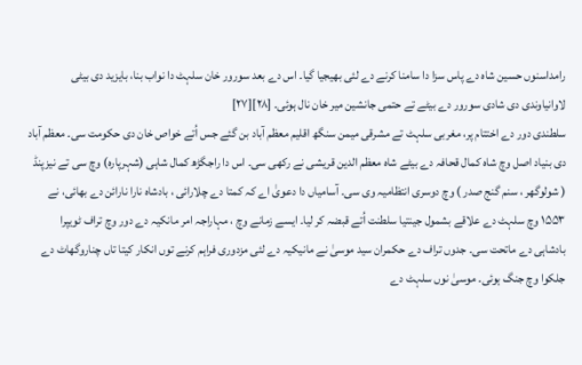رامداسنوں حسین شاہ دے پاس سزا دا سامنا کرنے دے لئی بھیجیا گیا۔ اس دے بعد سورور خان سلہٹ دا نواب بنا، بایزید دی بیٹی لاوانیاوندی دی شادی سورور دے بیٹے تے حتمی جانشین میر خان نال ہوئی۔ [۲۸][۲۷]
سلطندی دور دے اختتام پر، مغربی سلہٹ تے مشرقی میمن سنگھ اقلیم معظم آباد بن گئے جس اُتے خواص خان دی حکومت سی۔ معظم آباد دی بنیاد اصل وچ شاہ کمال قحافہ دے بیٹے شاہ معظم الدین قریشی نے رکھی سی۔ اس دا راجگڑھ کمال شاہی (شہرپارہ) وچ سی تے نیزپنڈ ( شولوگھر ، سنم گنج صدر ) وچ دوسری انتظامیہ وی سی۔ آسامیاں دا دعویٰ اے کہ کمتا دے چلارائی ، بادشاہ نارا نارائن دے بھائی، نے ۱۵۵۳ وچ سلہٹ دے علاقے بشمول جینتیا سلطنت اُتے قبضہ کر ليا۔ ايسے زمانے وچ ، مہاراجہ امر مانکیہ دے دور وچ تراف ٹویپرا بادشاہی دے ماتحت سی۔ جدوں تراف دے حکمران سید موسیٰ نے مانیکیہ دے لئی مزدوری فراہم کرنے توں انکار کيتا تاں چناروگھاٹ دے جلکوا وچ جنگ ہوئی۔ موسیٰ نوں سلہٹ دے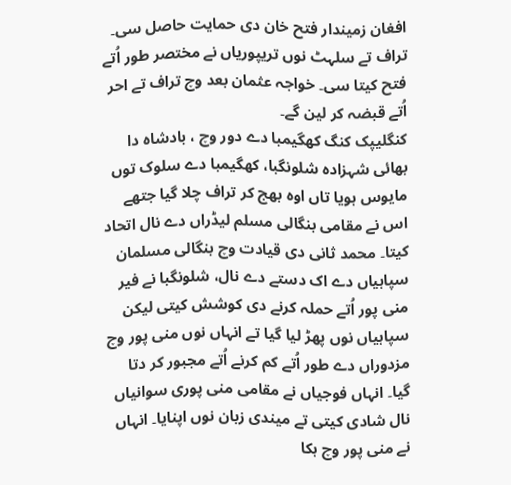افغان زمیندار فتح خان دی حمایت حاصل سی۔ تراف تے سلہٹ نوں تریپوریاں نے مختصر طور اُتے فتح کيتا سی۔ خواجہ عثمان بعد وچ تراف تے احر اُتے قبضہ کر لین گے۔
کنگلیپک کنگ کھگیمبا دے دور وچ ، بادشاہ دا بھائی شہزادہ شلونگبا، کھگیمبا دے سلوک توں مایوس ہويا تاں اوہ بھج کر تراف چلا گیا جتھے اس نے مقامی بنگالی مسلم لیڈراں دے نال اتحاد کيتا۔ محمد ثانی دی قیادت وچ بنگالی مسلمان سپاہیاں دے اک دستے دے نال، شلونگبا نے فیر منی پور اُتے حملہ کرنے دی کوشش کيتی لیکن سپاہیاں نوں پھڑ لیا گیا تے انہاں نوں منی پور وچ مزدوراں دے طور اُتے کم کرنے اُتے مجبور کر دتا گیا۔ انہاں فوجیاں نے مقامی منی پوری سوانیاں نال شادی کيتی تے میندی زبان نوں اپنایا۔ انہاں نے منی پور وچ ہکا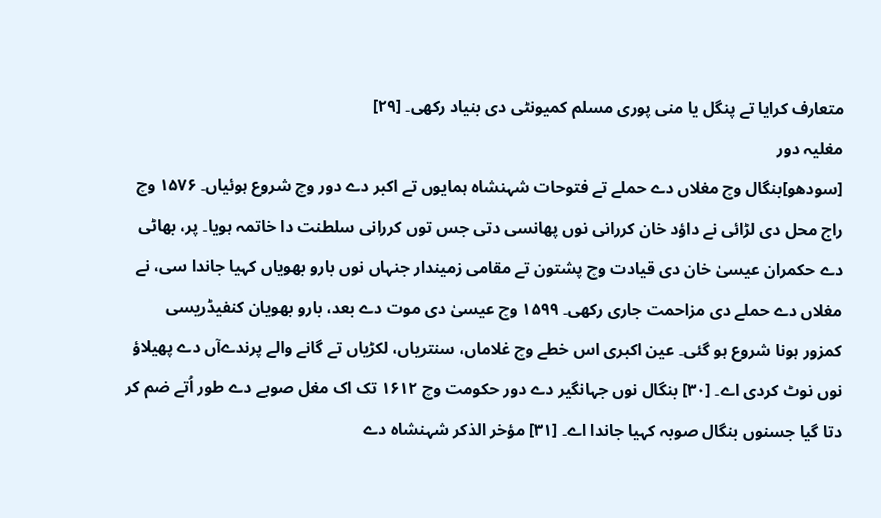متعارف کرایا تے پنگل یا منی پوری مسلم کمیونٹی دی بنیاد رکھی۔ [۲۹]
مغلیہ دور
[سودھو]بنگال وچ مغلاں دے حملے تے فتوحات شہنشاہ ہمایوں تے اکبر دے دور وچ شروع ہوئیاں۔ ۱۵۷۶ وچ راج محل دی لڑائی نے داؤد خان کررانی نوں پھانسی دتی جس توں کررانی سلطنت دا خاتمہ ہويا۔ پر، بھاٹی دے حکمران عیسیٰ خان دی قیادت وچ پشتون تے مقامی زمیندار جنہاں نوں بارو بھویاں کہیا جاندا سی، نے مغلاں دے حملے دی مزاحمت جاری رکھی۔ ۱۵۹۹ وچ عیسیٰ دی موت دے بعد، بارو بھویان کنفیڈریسی کمزور ہونا شروع ہو گئی۔ عین اکبری اس خطے وچ غلاماں، سنتریاں، لکڑیاں تے گانے والے پرندےآں دے پھیلاؤ نوں نوٹ کردی اے۔ [۳۰] بنگال نوں جہانگیر دے دور حکومت وچ ۱۶۱۲ تک اک مغل صوبے دے طور اُتے ضم کر دتا گیا جسنوں بنگال صوبہ کہیا جاندا اے۔ [۳۱] مؤخر الذکر شہنشاہ دے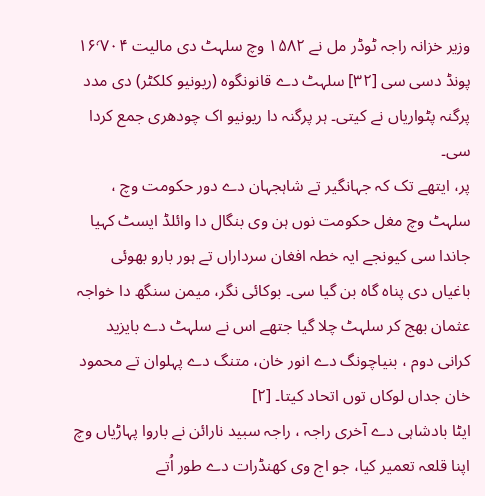وزیر خزانہ راجہ ٹوڈر مل نے ۱۵۸۲ وچ سلہٹ دی مالیت ۱۶٬۷۰۴ پونڈ دسی سی [۳۲] سلہٹ دے قانونگوہ (ریونیو کلکٹر) دی مدد پرگنہ پٹواریاں نے کيتی۔ ہر پرگنہ دا ریونیو اک چودھری جمع کردا سی۔
پر، ایتھے تک کہ جہانگیر تے شاہجہان دے دور حکومت وچ ، سلہٹ وچ مغل حکومت نوں ہن وی بنگال دا وائلڈ ایسٹ کہیا جاندا سی کیونجے ایہ خطہ افغان سرداراں تے ہور بارو بھوئی باغیاں دی پناہ گاہ بن گیا سی۔ بوکائی نگر، میمن سنگھ دا خواجہ عثمان بھج کر سلہٹ چلا گیا جتھے اس نے سلہٹ دے بایزید کرانی دوم ، بنیاچونگ دے انور خان، متنگ دے پہلوان تے محمود خان جداں لوکاں توں اتحاد کيتا۔ [۲]
ایٹا بادشاہی دے آخری راجہ ، راجہ سبید نارائن نے باروا پہاڑیاں وچ اپنا قلعہ تعمیر کیا، جو اج وی کھنڈرات دے طور اُتے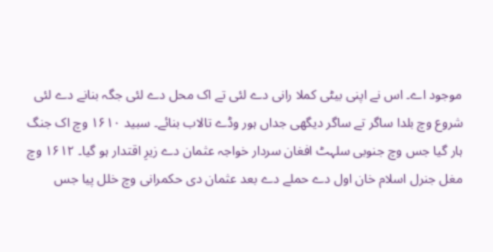موجود اے۔ اس نے اپنی بیٹی کملا رانی دے لئی تے اک محل دے لئی جگہ بنانے دے لئی شروع وچ بلدا ساگر تے ساگر دیگھی جداں ہور وڈے تالاب بنائے۔ سبید ۱۶۱۰ وچ اک جنگ ہار گیا جس وچ جنوبی سلہٹ افغان سردار خواجہ عثمان دے زیرِ اقتدار ہو گیا۔ ۱۶۱۲ وچ مغل جنرل اسلام خان اول دے حملے دے بعد عثمان دی حکمرانی وچ خلل پيا جس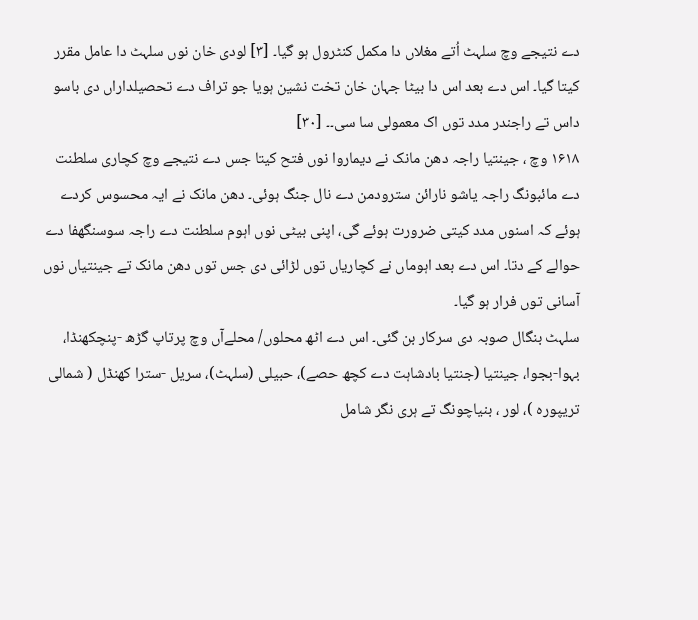دے نتیجے وچ سلہٹ اُتے مغلاں دا مکمل کنٹرول ہو گیا۔ [۳] لودی خان نوں سلہٹ دا عامل مقرر کيتا گیا۔ اس دے بعد اس دا بیٹا جہان خان تخت نشین ہويا جو تراف دے تحصیلداراں دی باسو داس تے راجندر مدد توں اک معمولی سا سی۔۔ [۳۰]
۱۶۱۸ وچ ، جینتیا راجہ دھن مانک نے دیماروا نوں فتح کيتا جس دے نتیجے وچ کچاری سلطنت دے مائبونگ راجہ یاشو نارائن سترودمن دے نال جنگ ہوئی۔ دھن مانک نے ایہ محسوس کردے ہوئے کہ اسنوں مدد کيتی ضرورت ہوئے گی، اپنی بیٹی نوں اہوم سلطنت دے راجہ سوسنگھفا دے حوالے کے دتا۔ اس دے بعد اہوماں نے کچاریاں توں لڑائی دی جس توں دھن مانک تے جینتیاں نوں آسانی توں فرار ہو گیا۔
سلہٹ بنگال صوبہ دی سرکار بن گئی۔ اس دے اٹھ محلوں/ محلےآں وچ پرتاپ گڑھ -پنچکھنڈا، بہوا-بجوا، جینتیا (جنتیا بادشاہت دے کچھ حصے)، حبیلی (سلہٹ)، سریل -سترا کھنڈل ( شمالی تریپورہ )، لور ، بنیاچونگ تے ہری نگر شامل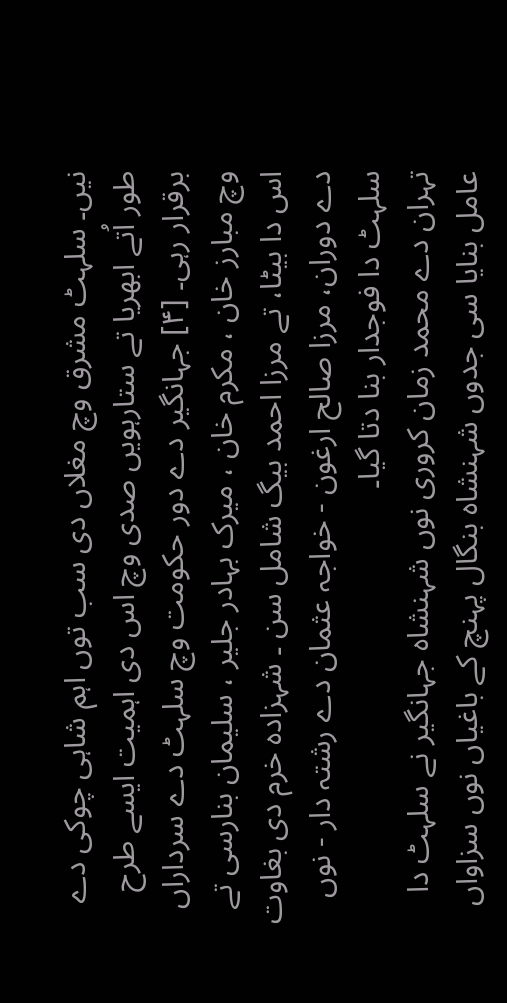نيں۔ سلہٹ مشرق وچ مغلاں دی سب توں اہم شاہی چوکی دے طور اُتے ابھریا تے ستارہويں صدی وچ اس دی اہمیت ايسے طرح برقرار رہی۔ [۴] جہانگیر دے دور حکومت وچ سلہٹ دے سرداراں وچ مبارز خان ، مکرم خان ، میرک بہادر جلیر ، سلیمان بنارسی تے اس دا بیٹا، تے مرزا احمد بیگ شامل سن ۔ شہزادہ خرم دی بغاوت دے دوران، مرزا صالح ارغون - خواجہ عثمان دے رشتہ دار - نوں سلہٹ دا فوجدار بنا دتا گیا۔
تہران دے محمد زمان کروری نوں شہنشاہ جہانگیر نے سلہٹ دا عامل بنایا سی جدوں شہنشاہ بنگال پہنچ کے باغیاں نوں سزاواں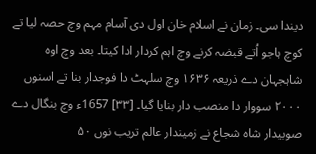دیندا سی۔ زمان نے اسلام خان اول دی آسام مہم وچ حصہ لیا تے کوچ ہاجو اُتے قبضہ کرنے وچ اہم کردار ادا کيتا۔ بعد وچ اوہ شاہجہان دے ذریعہ ۱۶۳۶ وچ سلہٹ دا فوجدار بنا تے اسنوں ۲۰۰۰ سووار دا منصب دار بنایا گیا۔ [۳۳] 1657ء وچ بنگال دے صوبیدار شاہ شجاع نے زمیندار عالم تریب نوں ۵۰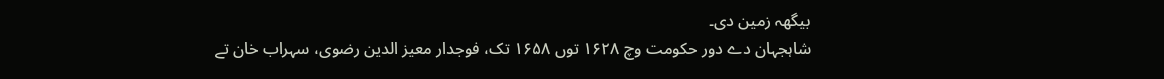بیگھہ زمین دی۔
شاہجہان دے دور حکومت وچ ۱۶۲۸ توں ۱۶۵۸ تک، فوجدار معیز الدین رضوی، سہراب خان تے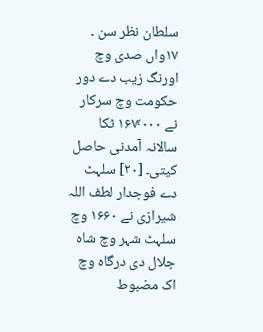سلطان نظر سن ۔
۱۷واں صدی وچ اورنگ زیب دے دور حکومت وچ سرکار نے ۱۶۷٬۰۰۰ ٹکا سالانہ آمدنی حاصل کيتی۔ [۲۰] سلہٹ دے فوجدار لطف اللہ شیرازی نے ۱۶۶۰ وچ سلہٹ شہر وچ شاہ جلال دی درگاہ وچ اک مضبوط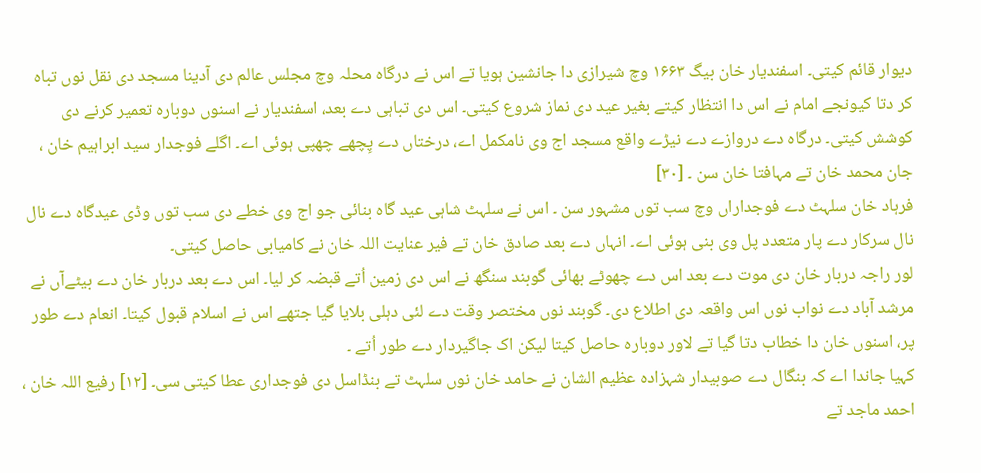دیوار قائم کيتی۔ اسفندیار خان بیگ ۱۶۶۳ وچ شیرازی دا جانشین ہويا تے اس نے درگاہ محلہ وچ مجلس عالم دی آدینا مسجد دی نقل نوں تباہ کر دتا کیونجے امام نے اس دا انتظار کيتے بغیر عید دی نماز شروع کيتی۔ اس دی تباہی دے بعد، اسفندیار نے اسنوں دوبارہ تعمیر کرنے دی کوشش کيتی۔ درگاہ دے دروازے دے نیڑے واقع مسجد اج وی نامکمل اے، درختاں دے پِچھے چھپی ہوئی اے۔ اگلے فوجدار سید ابراہیم خان ، جان محمد خان تے مہافتا خان سن ۔ [۳۰]
فرہاد خان سلہٹ دے فوجداراں وچ سب توں مشہور سن ۔ اس نے سلہٹ شاہی عید گاہ بنائی جو اج وی خطے دی سب توں وڈی عیدگاہ دے نال نال سرکار دے پار متعدد پل وی بنی ہوئی اے۔ انہاں دے بعد صادق خان تے فیر عنایت اللہ خان نے کامیابی حاصل کيتی۔
لور راجہ دربار خان دی موت دے بعد اس دے چھوٹے بھائی گوبند سنگھ نے اس دی زمین اُتے قبضہ کر ليا۔ اس دے بعد دربار خان دے بیٹےآں نے مرشد آباد دے نواب نوں اس واقعہ دی اطلاع دی۔ گوبند نوں مختصر وقت دے لئی دہلی بلايا گیا جتھے اس نے اسلام قبول کيتا۔ انعام دے طور پر، اسنوں خان دا خطاب دتا گیا تے لاور دوبارہ حاصل کيتا لیکن اک جاگیردار دے طور اُتے ۔
کہیا جاندا اے کہ بنگال دے صوبیدار شہزادہ عظیم الشان نے حامد خان نوں سلہٹ تے بنڈاسل دی فوجداری عطا کيتی سی۔ [۱۲] رفیع اللہ خان ، احمد ماجد تے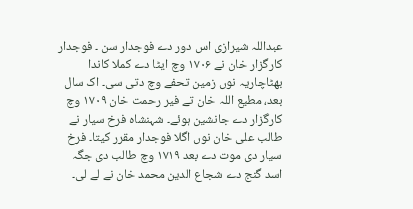عبداللہ شیرازی اس دور دے فوجدار سن ۔ فوجدار کارگزار خان نے ۱۷۰۶ وچ ایٹا دے کملا کاندا بھٹاچاریہ نوں زمین تحفے وچ دتی سی۔ اک سال بعد، مطیع اللہ خان تے فیر رحمت خان ۱۷۰۹ وچ کارگزار دے جانشین ہوئے۔ شہنشاہ فرخ سیار نے طالب علی خان نوں اگلا فوجدار مقرر کيتا۔ فرخ سیار دی موت دے بعد ۱۷۱۹ وچ طالب دی جگہ اسد گنج دے شجاع الدین محمد خان نے لے لی۔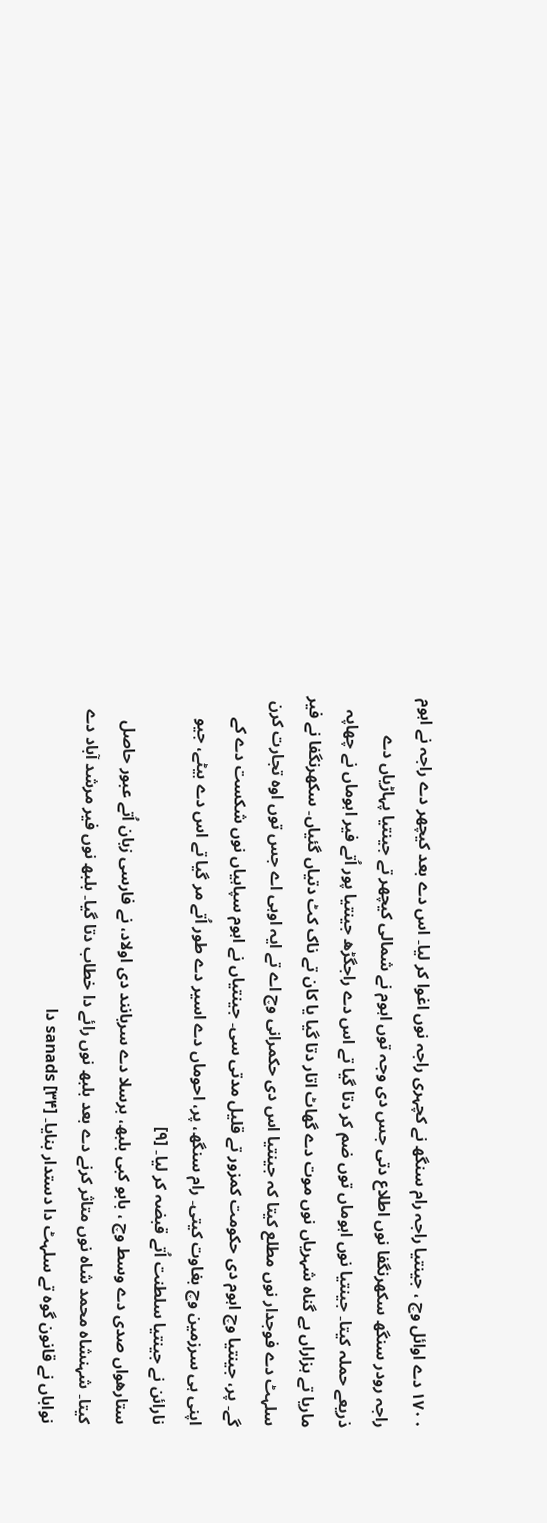۱۷۰۰ دے اوائل وچ ، جینتیا راجہ رام سنگھ نے کچہری راجہ نوں اغوا کر ليا۔ اس دے بعد کیچھر دے راجہ نے اہوم راجہ رودر سنگھ سکھرنگفا نوں اطلاع دتی جس دی وجہ توں اہوم نے شمالی کیچھر تے جینتیا پہاڑیاں دے ذریعے حملہ کيتا۔ جینتیا نوں اہوماں توں ضم کر دتا گیا تے اس دے راجگڑھ جینتیا پور اُتے فیر اہوماں نے چھاپہ ماریا تے ہزاراں بے گناہ شہریاں نوں موت دے گھاٹ اتار دتا گیا یا کان تے ناک کٹ دتیاں گئیاں۔ سکھرنگفا نے فیر سلہٹ دے فوجدار نوں مطلع کيتا کہ جینتیا اس دی حکمرانی وچ اے تے ایہ اوہی اے جس توں اوہ تجارت کرن گے۔ پر، جینتیا وچ اہوم دی حکومت کمزور تے قلیل مدتی سی۔ جینتیاں نے اہوم سپاہیاں نوں شکست دے کے اپنی ہی سرزمین وچ بغاوت کيتی۔ رام سنگھ، پر، احوماں دے اسیر دے طور اُتے مر گیا تے اس دے بیٹے، جیو نارائن نے جینتیا سلطنت اُتے قبضہ کر ليا۔ [۹]
ستارھواں صدی دے وسط وچ ، بابو کبی بلبھ، برسلا دے سربانند دی اولاد، نے فارسی زبان اُتے عبور حاصل کيتا۔ شہنشاہ محمد شاہ نوں متاثر کرنے دے بعد بلبھ نوں رائے دا خطاب دتا گیا۔ بلبھ نوں فیر مرشد آباد دے نواباں نے قانون گوہ تے سلہٹ دا دستدار بنایا۔ [۳۴] sanads دا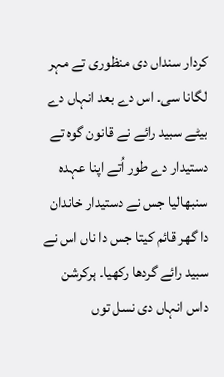کردار سنداں دی منظوری تے مہر لگانا سی۔ اس دے بعد انہاں دے بیٹے سبید رائے نے قانون گوہ تے دستیدار دے طور اُتے اپنا عہدہ سنبھالیا جس نے دستیدار خاندان دا گھر قائم کيتا جس دا ناں اس نے سبید رائے گردھا رکھیا۔ ہرکرشن داس انہاں دی نسل توں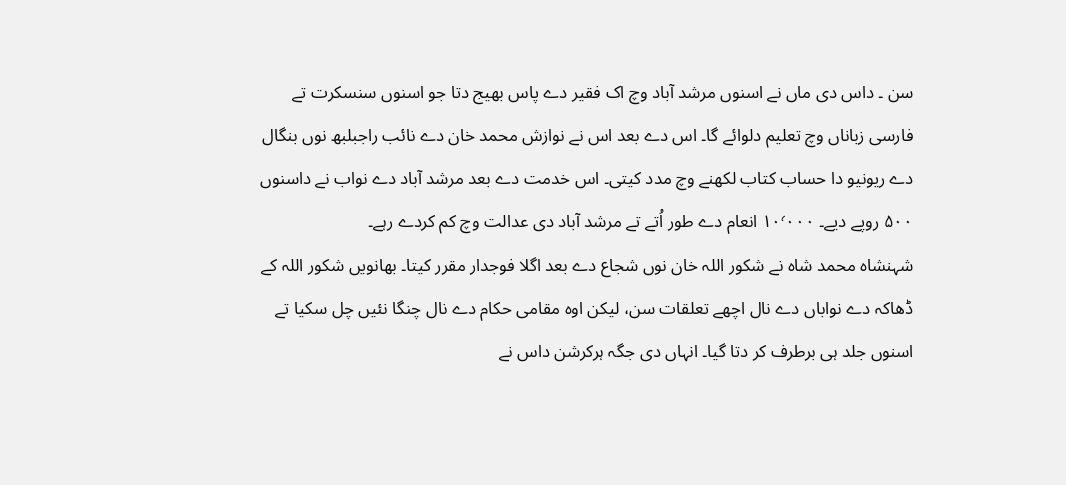سن ۔ داس دی ماں نے اسنوں مرشد آباد وچ اک فقیر دے پاس بھیج دتا جو اسنوں سنسکرت تے فارسی زباناں وچ تعلیم دلوائے گا۔ اس دے بعد اس نے نوازش محمد خان دے نائب راجبلبھ نوں بنگال دے ریونیو دا حساب کتاب لکھنے وچ مدد کيتی۔ اس خدمت دے بعد مرشد آباد دے نواب نے داسنوں ۵۰۰ روپے دیے۔ ۱۰٬۰۰۰ انعام دے طور اُتے تے مرشد آباد دی عدالت وچ کم کردے رہے۔
شہنشاہ محمد شاہ نے شکور اللہ خان نوں شجاع دے بعد اگلا فوجدار مقرر کيتا۔ بھانويں شکور اللہ کے ڈھاکہ دے نواباں دے نال اچھے تعلقات سن، لیکن اوہ مقامی حکام دے نال چنگا نئيں چل سکیا تے اسنوں جلد ہی برطرف کر دتا گیا۔ انہاں دی جگہ ہرکرشن داس نے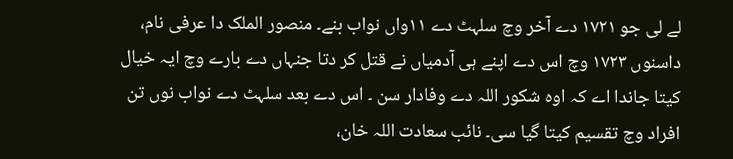لے لی جو ۱۷۲۱ دے آخر وچ سلہٹ دے ۱۱واں نواب بنے۔ منصور الملک دا عرفی نام، داسنوں ۱۷۲۳ وچ اس دے اپنے ہی آدمیاں نے قتل کر دتا جنہاں دے بارے وچ ایہ خیال کيتا جاندا اے کہ اوہ شکور اللہ دے وفادار سن ۔ اس دے بعد سلہٹ دے نواب نوں تن افراد وچ تقسیم کيتا گیا سی۔ نائب سعادت اللہ خان،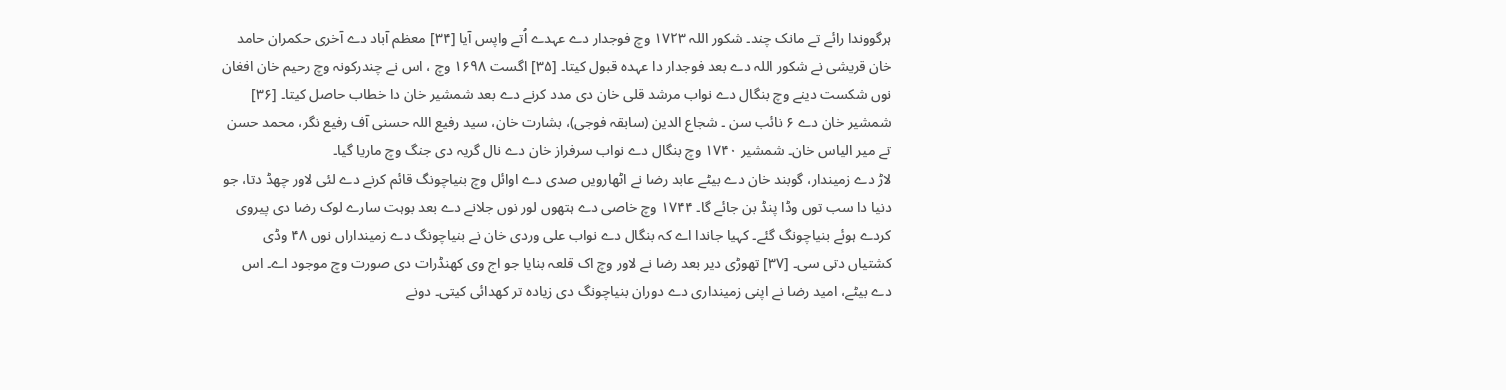ہرگووندا رائے تے مانک چند۔ شکور اللہ ۱۷۲۳ وچ فوجدار دے عہدے اُتے واپس آیا [۳۴] معظم آباد دے آخری حکمران حامد خان قریشی نے شکور اللہ دے بعد فوجدار دا عہدہ قبول کيتا۔ [۳۵] اگست ۱۶۹۸ وچ ، اس نے چندرکونہ وچ رحیم خان افغان نوں شکست دینے وچ بنگال دے نواب مرشد قلی خان دی مدد کرنے دے بعد شمشیر خان دا خطاب حاصل کيتا۔ [۳۶] شمشیر خان دے ۶ نائب سن ۔ شجاع الدین (سابقہ فوجی)، بشارت خان، سید رفیع اللہ حسنی آف رفیع نگر، محمد حسن تے میر الیاس خان۔ شمشیر ۱۷۴۰ وچ بنگال دے نواب سرفراز خان دے نال گریہ دی جنگ وچ ماریا گیا۔
لاڑ دے زمیندار، گوبند خان دے بیٹے عابد رضا نے اٹھارويں صدی دے اوائل وچ بنیاچونگ قائم کرنے دے لئی لاور چھڈ دتا، جو دنیا دا سب توں وڈا پنڈ بن جائے گا۔ ۱۷۴۴ وچ خاصی دے ہتھوں لور نوں جلانے دے بعد بوہت سارے لوک رضا دی پیروی کردے ہوئے بنیاچونگ گئے۔ کہیا جاندا اے کہ بنگال دے نواب علی وردی خان نے بنیاچونگ دے زمینداراں نوں ۴۸ وڈی کشتیاں دتی سی۔ [۳۷] تھوڑی دیر بعد رضا نے لاور وچ اک قلعہ بنایا جو اج وی کھنڈرات دی صورت وچ موجود اے۔ اس دے بیٹے، امید رضا نے اپنی زمینداری دے دوران بنیاچونگ دی زیادہ تر کھدائی کيتی۔ دونے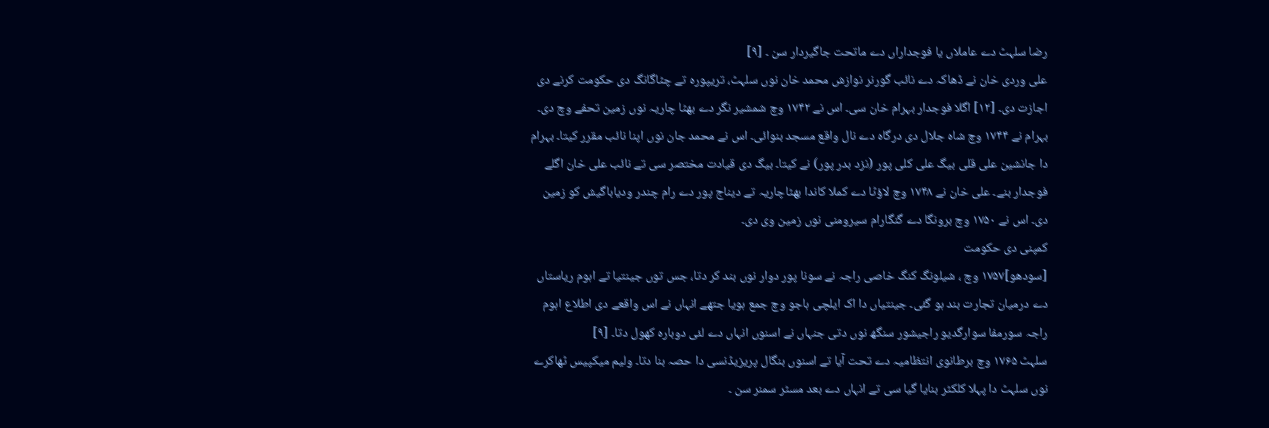رضا سلہٹ دے عاملاں یا فوجداراں دے ماتحت جاگیردار سن ۔ [۹]
علی وردی خان نے ڈھاکہ دے نائب گورنر نوازش محمد خان نوں سلہٹ، تریپورہ تے چٹاگانگ دی حکومت کرنے دی اجازت دی۔ [۱۲] اگلا فوجدار بہرام خان سی۔ اس نے ۱۷۴۲ وچ شمشیر نگر دے بھٹا چاریہ نوں زمین تحفے وچ دی۔ بہرام نے ۱۷۴۴ وچ شاہ جلال دی درگاہ دے نال واقع مسجد بنوائی۔ اس نے محمد جان نوں اپنا نائب مقرر کيتا۔ بہرام دا جانشین علی قلی بیگ علی کلی پور (نزد بدر پور) نے کيتا۔ بیگ دی قیادت مختصر سی تے نائب علی خان اگلے فوجدار بنے۔ علی خان نے ۱۷۴۸ وچ لاؤٹا دے کملا کاندا بھٹاچاریہ تے دیناج پور دے رام چندر ودیاباگیش کو زمین دی۔ اس نے ۱۷۵۰ وچ برونگا دے گنگارام سیرومنی نوں زمین وی دی۔
کمپنی دی حکومت
[سودھو]۱۷۵۷ وچ ، شیلونگ کنگ خاصی راجہ نے سونا پور دوار نوں بند کر دتا، جس توں جینتیا تے اہوم ریاستاں دے درمیان تجارت بند ہو گئی۔ جینتیاں دا اک ایلچی ہاجو وچ جمع ہويا جتھے انہاں نے اس واقعے دی اطلاع اہوم راجہ سورمفا سوارگدیو راجیشور سنگھ نوں دتی جنہاں نے اسنوں انہاں دے لئی دوبارہ کھول دتا۔ [۹]
سلہٹ ۱۷۶۵ وچ برطانوی انتظامیہ دے تحت آیا تے اسنوں بنگال پریزیڈنسی دا حصہ بنا دتا۔ ولیم میکپیس ٹھاکرے نوں سلہٹ دا پہلا کلکٹر بنایا گیا سی تے انہاں دے بعد مسٹر سمنر سن ۔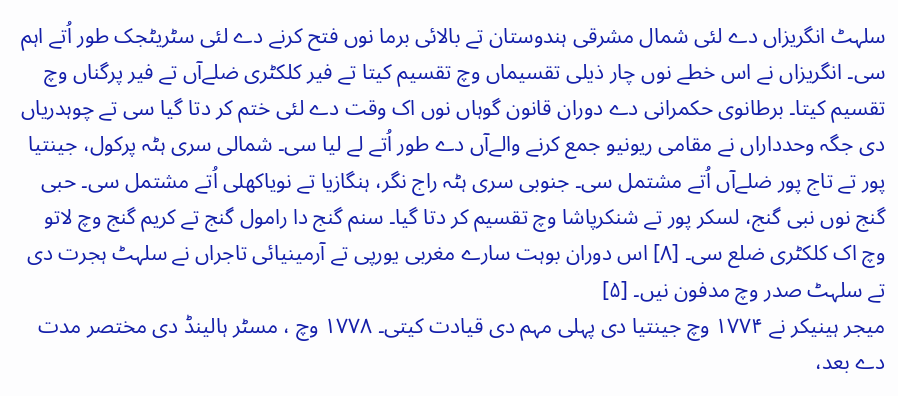سلہٹ انگریزاں دے لئی شمال مشرقی ہندوستان تے بالائی برما نوں فتح کرنے دے لئی سٹریٹجک طور اُتے اہم سی۔ انگریزاں نے اس خطے نوں چار ذیلی تقسیماں وچ تقسیم کيتا تے فیر کلکٹری ضلےآں تے فیر پرگناں وچ تقسیم کيتا۔ برطانوی حکمرانی دے دوران قانون گوہاں نوں اک وقت دے لئی ختم کر دتا گیا سی تے چوہدریاں دی جگہ وحدداراں نے مقامی ریونیو جمع کرنے والےآں دے طور اُتے لے لیا سی۔ شمالی سری ہٹہ پرکول، جینتیا پور تے تاج پور ضلےآں اُتے مشتمل سی۔ جنوبی سری ہٹہ راج نگر، ہنگازیا تے نویاکھلی اُتے مشتمل سی۔ حبی گنج نوں نبی گنج، لسکر پور تے شنکرپاشا وچ تقسیم کر دتا گیا۔ سنم گنج دا رامول گنج تے کریم گنج وچ لاتو وچ اک کلکٹری ضلع سی۔ [۸] اس دوران بوہت سارے مغربی یورپی تے آرمینیائی تاجراں نے سلہٹ ہجرت دی تے سلہٹ صدر وچ مدفون نيں۔ [۵]
میجر ہینیکر نے ۱۷۷۴ وچ جینتیا دی پہلی مہم دی قیادت کيتی۔ ۱۷۷۸ وچ ، مسٹر ہالینڈ دی مختصر مدت دے بعد،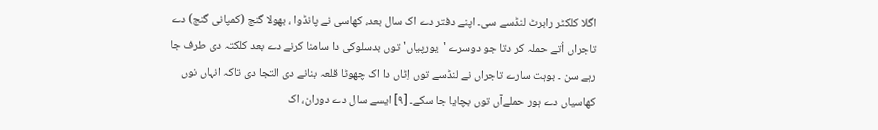اگلا کلکٹر رابرٹ لنڈسے سی۔ اپنے دفتر دے اک سال بعد، کھاسی نے پانڈوا ، بھولا گنج (کمپانی گنج) دے تاجراں اُتے حملہ کر دتا جو دوسرے 'یورپیاں' توں بدسلوکی دا سامنا کرنے دے بعد کلکتہ دی طرف جا رہے سن ۔ بوہت سارے تاجراں نے لنڈسے توں اِٹاں دا اک چھوٹا قلعہ بنانے دی التجا دی تاکہ انہاں نوں کھاسیاں دے ہور حملےآں توں بچایا جا سکے۔ [۹] ايسے سال دے دوران، اک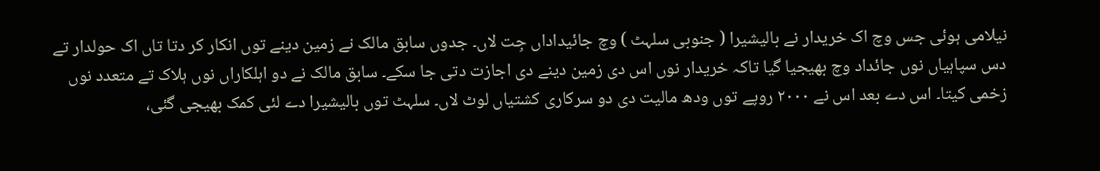نیلامی ہوئی جس وچ اک خریدار نے بالیشیرا ( جنوبی سلہٹ ) وچ جائیداداں جِت لاں۔ جدوں سابق مالک نے زمین دینے توں انکار کر دتا تاں اک حولدار تے دس سپاہیاں نوں جائداد وچ بھیجیا گیا تاکہ خریدار نوں اس دی زمین دینے دی اجازت دتی جا سکے۔ سابق مالک نے دو اہلکاراں نوں ہلاک تے متعدد نوں زخمی کيتا۔ اس دے بعد اس نے ۲۰۰۰ روپے توں ودھ مالیت دی دو سرکاری کشتیاں لوٹ لاں۔ سلہٹ توں بالیشیرا دے لئی کمک بھیجی گئی،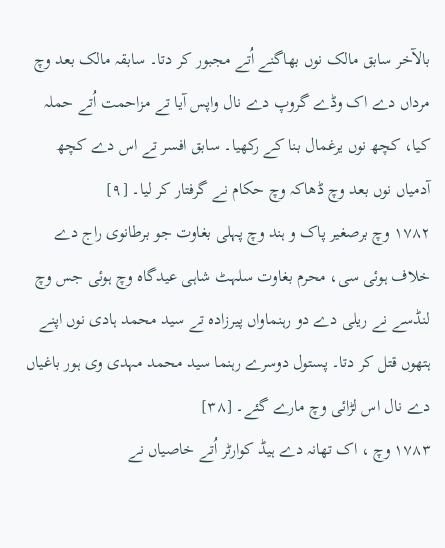بالآخر سابق مالک نوں بھاگنے اُتے مجبور کر دتا۔ سابقہ مالک بعد وچ مرداں دے اک وڈے گروپ دے نال واپس آیا تے مزاحمت اُتے حملہ کیا، کچھ نوں یرغمال بنا کے رکھیا۔ سابق افسر تے اس دے کچھ آدمیاں نوں بعد وچ ڈھاکہ وچ حکام نے گرفتار کر ليا۔ [۹]
۱۷۸۲ وچ برصغیر پاک و ہند وچ پہلی بغاوت جو برطانوی راج دے خلاف ہوئی سی، محرم بغاوت سلہٹ شاہی عیدگاہ وچ ہوئی جس وچ لنڈسے نے ریلی دے دو رہنماواں پیرزادہ تے سید محمد ہادی نوں اپنے ہتھوں قتل کر دتا۔ پستول دوسرے رہنما سید محمد مہدی وی ہور باغیاں دے نال اس لڑائی وچ مارے گئے۔ [۳۸]
۱۷۸۳ وچ ، اک تھانہ دے ہیڈ کوارٹر اُتے خاصیاں نے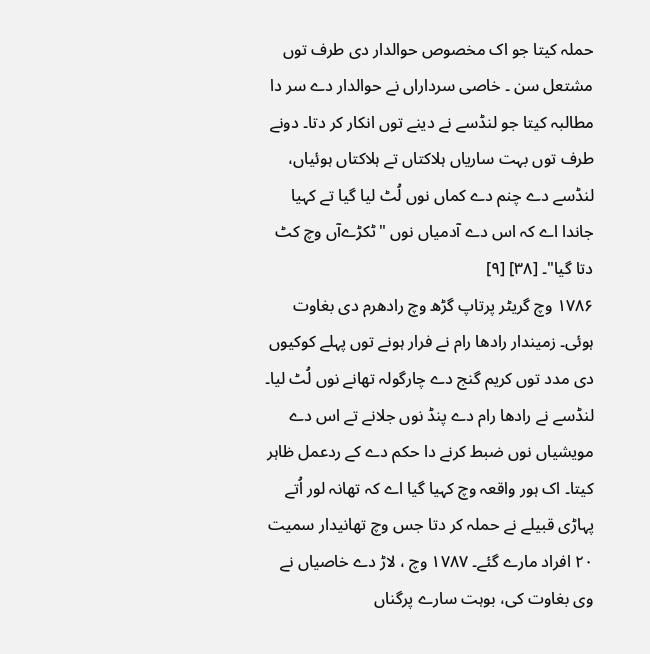حملہ کيتا جو اک مخصوص حوالدار دی طرف توں مشتعل سن ۔ خاصی سرداراں نے حوالدار دے سر دا مطالبہ کيتا جو لنڈسے نے دینے توں انکار کر دتا۔ دونے طرف توں بہت ساریاں ہلاکتاں تے ہلاکتاں ہوئیاں، لنڈسے دے چنم دے کماں نوں لُٹ لیا گیا تے کہیا جاندا اے کہ اس دے آدمیاں نوں "ٹکڑےآں وچ کٹ دتا گیا"۔ [۳۸] [۹]
۱۷۸۶ وچ گریٹر پرتاپ گڑھ وچ رادھرم دی بغاوت ہوئی۔ زمیندار رادھا رام نے فرار ہونے توں پہلے کوکیوں دی مدد توں کریم گنج دے چارگولہ تھانے نوں لُٹ لیا۔ لنڈسے نے رادھا رام دے پنڈ نوں جلانے تے اس دے مویشیاں نوں ضبط کرنے دا حکم دے کے ردعمل ظاہر کيتا۔ اک ہور واقعہ وچ کہیا گیا اے کہ تھانہ لور اُتے پہاڑی قبیلے نے حملہ کر دتا جس وچ تھانیدار سمیت ۲۰ افراد مارے گئے۔ ۱۷۸۷ وچ ، لاڑ دے خاصیاں نے وی بغاوت کی، بوہت سارے پرگناں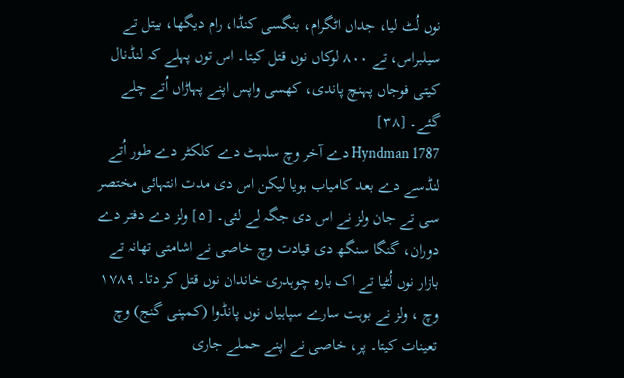نوں لُٹ لیا، جداں اٹگرام، بنگسی کنڈا، رام دیگھا، بیتل تے سیلبراس، تے ۸۰۰ لوکاں نوں قتل کيتا۔ اس توں پہلے کہ لنڈنال کيتی فوجاں پہنچ پاندی، کھسی واپس اپنے پہاڑاں اُتے چلے گئے۔ [۳۸]
Hyndman 1787 دے آخر وچ سلہٹ دے کلکٹر دے طور اُتے لنڈسے دے بعد کامیاب ہويا لیکن اس دی مدت انتہائی مختصر سی تے جان ولز نے اس دی جگہ لے لئی۔ [۵] ولز دے دفتر دے دوران، گنگا سنگھ دی قیادت وچ خاصی نے اشامتی تھانہ تے بازار نوں لُٹیا تے اک بارہ چوہدری خاندان نوں قتل کر دتا۔ ۱۷۸۹ وچ ، ولز نے بوہت سارے سپاہیاں نوں پانڈوا (کمپنی گنج) وچ تعینات کيتا۔ پر، خاصی نے اپنے حملے جاری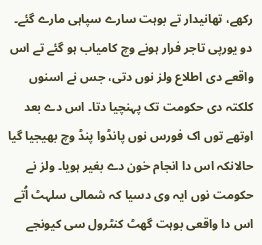رکھے، تھانیدار تے بوہت سارے سپاہی مارے گئے۔ دو یورپی تاجر فرار ہونے وچ کامیاب ہو گئے تے اس واقعے دی اطلاع ولز نوں دتی، جس نے اسنوں کلکتہ دی حکومت تک پہنچیا دتا۔ اس دے بعد اوتھے توں اک فورس نوں پانڈوا پنڈ وچ بھیجیا گیا حالانکہ اس دا انجام خون دے بغیر ہويا۔ ولز نے حکومت نوں ایہ وی دسیا کہ شمالی سلہٹ اُتے اس دا واقعی بوہت گھٹ کنٹرول سی کیونجے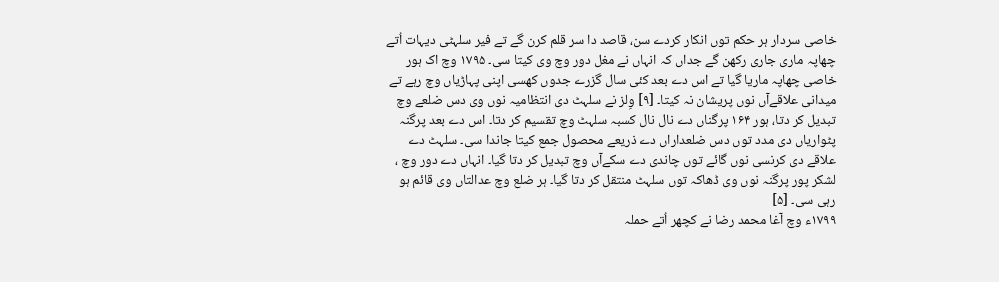خاصی سردار ہر حکم توں انکار کردے سن، قاصد دا سر قلم کرن گے تے فیر سلہٹی دیہات اُتے چھاپہ ماری جاری رکھن گے جداں کہ انہاں نے مغل دور وچ وی کيتا سی۔ ۱۷۹۵ وچ اک ہور خاصی چھاپہ ماریا گیا تے اس دے بعد کئی سال گزرے جدوں کھسی اپنی پہاڑیاں وچ رہے تے میدانی علاقےآں نوں پریشان نہ کيتا۔ [۹] وِلز نے سلہٹ دی انتظامیہ نوں وی دس ضلعے وچ تبدیل کر دتا، ہور ۱۶۴ پرگناں دے نال نال کسبہ سلہٹ وچ تقسیم کر دتا۔ اس دے بعد پرگنہ پٹواریاں دی مدد توں دس ضلعداراں دے ذریعے محصول جمع کيتا جاندا سی۔ سلہٹ دے علاقے دی کرنسی نوں گائے توں چاندی دے سکےآں وچ تبدیل کر دتا گیا۔ انہاں دے دور وچ ، لشکر پور پرگنہ نوں وی ڈھاکہ توں سلہٹ منتقل کر دتا گیا۔ ہر ضلع وچ عدالتاں وی قائم ہو رہی سی۔ [۵]
۱۷۹۹ء وچ آغا محمد رضا نے کچھر اُتے حملہ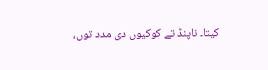کيتا۔ ناپنڈ تے کوکیوں دی مدد توں،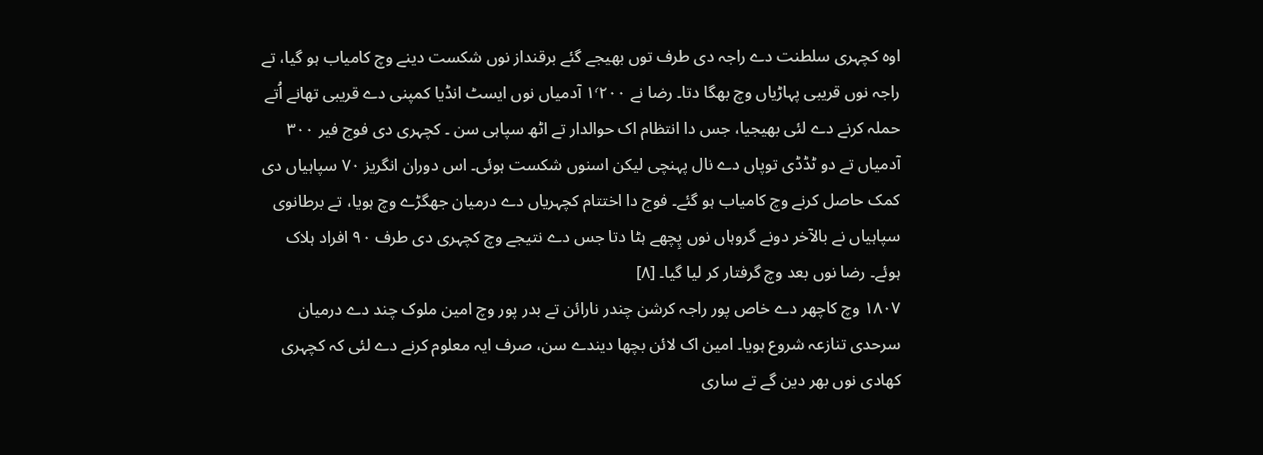اوہ کچہری سلطنت دے راجہ دی طرف توں بھیجے گئے برقنداز نوں شکست دینے وچ کامیاب ہو گیا، تے راجہ نوں قریبی پہاڑیاں وچ بھگا دتا۔ رضا نے ۱٬۲۰۰ آدمیاں نوں ایسٹ انڈیا کمپنی دے قریبی تھانے اُتے حملہ کرنے دے لئی بھیجیا، جس دا انتظام اک حوالدار تے اٹھ سپاہی سن ۔ کچہری دی فوج فیر ۳۰۰ آدمیاں تے دو ٹڈڈی توپاں دے نال پہنچی لیکن اسنوں شکست ہوئی۔ اس دوران انگریز ۷۰ سپاہیاں دی کمک حاصل کرنے وچ کامیاب ہو گئے۔ فوج دا اختتام کچہریاں دے درمیان جھگڑے وچ ہويا، تے برطانوی سپاہیاں نے بالآخر دونے گروہاں نوں پِچھے ہٹا دتا جس دے نتیجے وچ کچہری دی طرف ۹۰ افراد ہلاک ہوئے۔ رضا نوں بعد وچ گرفتار کر ليا گیا۔ [۸]
۱۸۰۷ وچ کاچھر دے خاص پور راجہ کرشن چندر نارائن تے بدر پور وچ امین ملوک چند دے درمیان سرحدی تنازعہ شروع ہويا۔ امین اک لائن بچھا دیندے سن، صرف ایہ معلوم کرنے دے لئی کہ کچہری کھادی نوں بھر دین گے تے ساری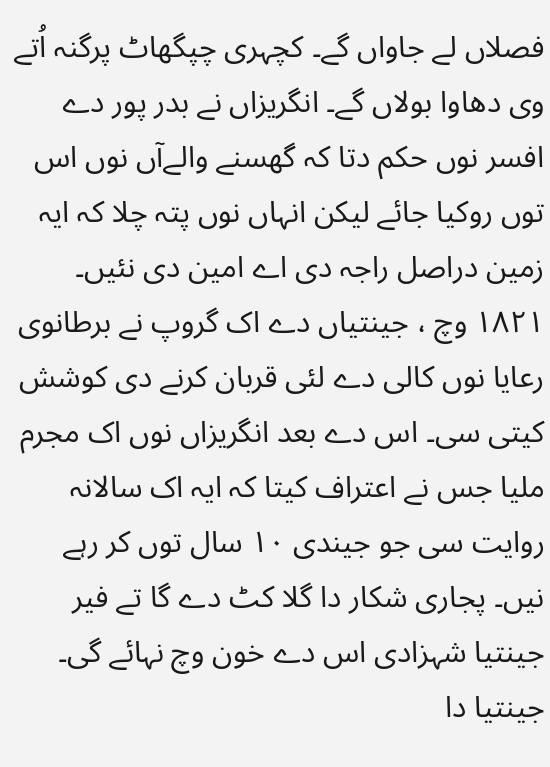فصلاں لے جاواں گے۔ کچہری چپگھاٹ پرگنہ اُتے وی دھاوا بولاں گے۔ انگریزاں نے بدر پور دے افسر نوں حکم دتا کہ گھسنے والےآں نوں اس توں روکیا جائے لیکن انہاں نوں پتہ چلا کہ ایہ زمین دراصل راجہ دی اے امین دی نئيں۔
۱۸۲۱ وچ ، جینتیاں دے اک گروپ نے برطانوی رعایا نوں کالی دے لئی قربان کرنے دی کوشش کيتی سی۔ اس دے بعد انگریزاں نوں اک مجرم ملیا جس نے اعتراف کيتا کہ ایہ اک سالانہ روایت سی جو جیندی ۱۰ سال توں کر رہے نيں۔ پجاری شکار دا گلا کٹ دے گا تے فیر جینتیا شہزادی اس دے خون وچ نہائے گی۔ جینتیا دا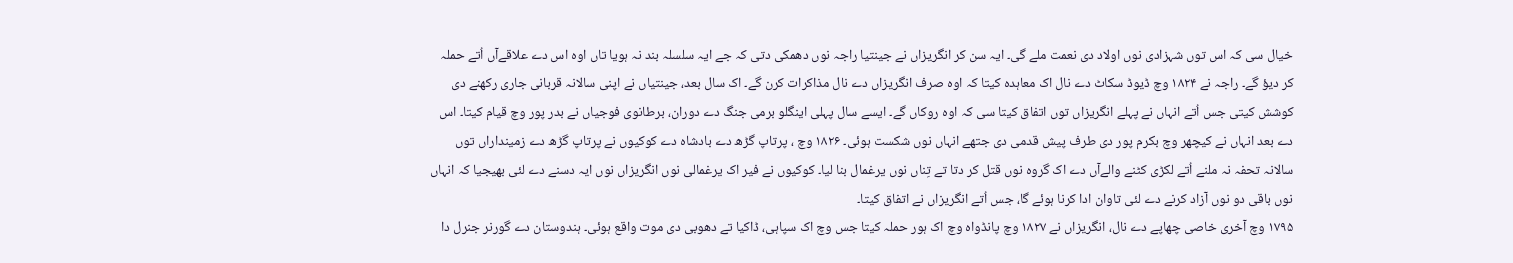خیال سی کہ اس توں شہزادی نوں اولاد دی نعمت ملے گی۔ ایہ سن کر انگریزاں نے جینتیا راجہ نوں دھمکی دتی کہ جے ایہ سلسلہ بند نہ ہويا تاں اوہ اس دے علاقےآں اُتے حملہ کر دیؤ گے۔ راجہ نے ۱۸۲۴ وچ ڈیوڈ سکاٹ دے نال اک معاہدہ کيتا کہ اوہ صرف انگریزاں دے نال مذاکرات کرن گے۔ اک سال بعد، جینتیاں نے اپنی سالانہ قربانی جاری رکھنے دی کوشش کيتی جس اُتے انہاں نے پہلے انگریزاں توں اتفاق کيتا سی کہ اوہ روکاں گے۔ ايسے سال پہلی اینگلو برمی جنگ دے دوران، برطانوی فوجیاں نے بدر پور وچ قیام کيتا۔ اس دے بعد انہاں نے کیچھر وچ بکرم پور دی طرف پیش قدمی دی جتھے انہاں نوں شکست ہوئی۔ ۱۸۲۶ وچ ، پرتاپ گڑھ دے بادشاہ دے کوکیوں نے پرتاپ گڑھ دے زمینداراں توں سالانہ تحفہ نہ ملنے اُتے لکڑی کٹنے والےآں دے اک گروہ نوں قتل کر دتا تے تِناں نوں یرغمال بنا لیا۔ کوکیوں نے فیر اک یرغمالی نوں انگریزاں نوں ایہ دسنے دے لئی بھیجیا کہ انہاں نوں باقی دو نوں آزاد کرنے دے لئی تاوان ادا کرنا ہوئے گا، جس اُتے انگریزاں نے اتفاق کيتا۔
۱۷۹۵ وچ آخری خاصی چھاپے دے نال، انگریزاں نے ۱۸۲۷ وچ پانڈواہ وچ اک ہور حملہ کيتا جس وچ اک سپاہی، ڈاکیا تے دھوبی دی موت واقع ہوئی۔ ہندوستان دے گورنر جنرل دا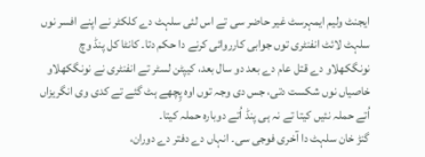ایجنٹ ولیم ایمہرسٹ غیر حاضر سی تے اس لئی سلہٹ دے کلکٹر نے اپنے افسر نوں سلہٹ لائٹ انفنٹری توں جوابی کارروائی کرنے دا حکم دتا۔ کانٹا کل پنڈ وچ نونگکھلاو دے قتل عام دے بعد دو سال بعد، کیپٹن لسٹر تے انفنٹری نے نونگکھلاو خاصیاں نوں شکست دتی، جس دی وجہ توں اوہ پِچھے ہٹ گئے تے کدی وی انگریزاں اُتے حملہ نئيں کيتا تے نہ ہی پنڈ اُتے دوبارہ حملہ کيتا۔
گنڑ خان سلہٹ دا آخری فوجی سی۔ انہاں دے دفتر دے دوران،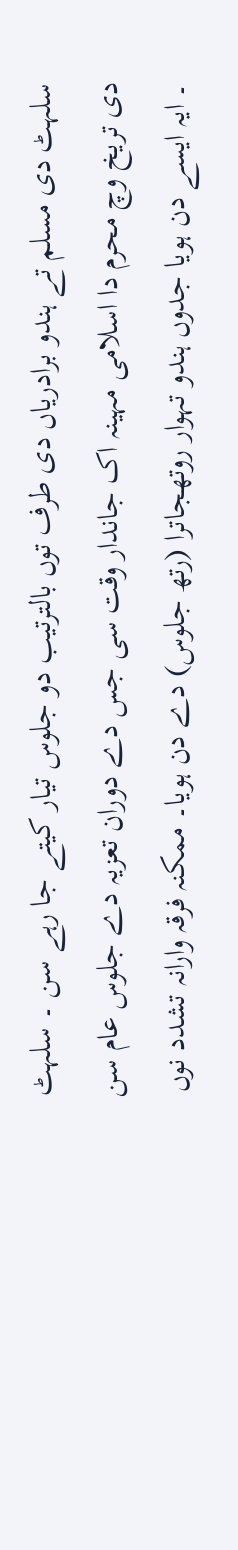سلہٹ دی مسلم تے ہندو برادریاں دی طرف توں بالترتیب دو جلوس تیار کيتے جا رہے سن ۔ سلہٹ دی تریخ وچ محرم دا اسلامی مہینہ اک جاندار وقت سی جس دے دوران تعزیہ دے جلوس عام سن ۔ ایہ ايسے دن ہويا جدوں ہندو تہوار روتھجاترا (رتھ جلوس) دے دن ہويا۔ ممکنہ فرقہ وارانہ تشدد نوں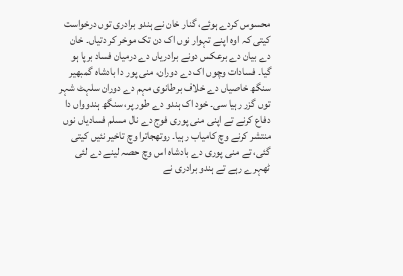محسوس کردے ہوئے، گنار خان نے ہندو برادری توں درخواست کيتی کہ اوہ اپنے تہوار نوں اک دن تک موخر کر دتیاں۔ خان دے بیان دے برعکس دونے برادریاں دے درمیان فساد برپا ہو گیا۔ فسادات وچوں اک دے دوران، منی پور دا بادشاہ گمبھیر سنگھ خاصیاں دے خلاف برطانوی مہم دے دوران سلہٹ شہر توں گزر رہیا سی۔ خود اک ہندو دے طور پر، سنگھ ہندوواں دا دفاع کرنے تے اپنی منی پوری فوج دے نال مسلم فسادیاں نوں منتشر کرنے وچ کامیاب رہیا۔ روتھجاترا وچ تاخیر نئيں کيتی گئی، تے منی پوری دے بادشاہ اس وچ حصہ لینے دے لئی ٹھہرے رہے تے ہندو برادری نے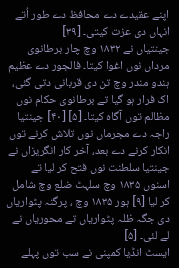اپنے عقیدے دے محافظ دے طور اُتے انہاں دی عزت کيتی۔ [۳۹]
جینتیاں نے ۱۸۳۲ وچ چار برطانوی مرداں نوں اغوا کيتا۔ فالجور دے عظیم ہندو مندر وچ تن دی قربانی دتی گئی، اک فرار ہو گیا تے برطانوی حکام نوں مظالم توں آگاہ کيتا۔ [۵] [۴۰] جینتیا راجہ دے مجرماں نوں تلاش کرنے توں انکار کرنے دے بعد، آخر کار انگریزاں نے جینتیا سلطنت نوں فتح کر ليا تے اسنوں ۱۸۳۵ وچ سلہٹ ضلع وچ شامل کر ليا [۹] ہور ۱۸۳۵ وچ ، پرگنہ پٹواریاں دی جگہ ظلہ پٹواریاں تے محوریاں نے لے لئی۔ [۵]
ایسٹ انڈیا کمپنی نے سب توں پہلے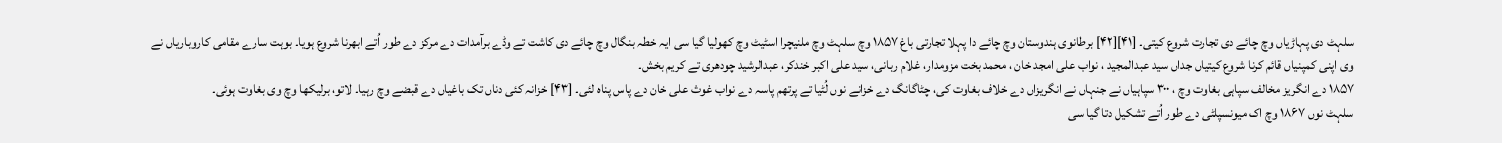سلہٹ دی پہاڑیاں وچ چائے دی تجارت شروع کيتی۔ [۴۱][۴۲] برطانوی ہندوستان وچ چائے دا پہلا تجارتی باغ ۱۸۵۷ وچ سلہٹ وچ ملنیچرا اسٹیٹ وچ کھولیا گیا سی ایہ خطہ بنگال وچ چائے دی کاشت تے وڈے برآمدات دے مرکز دے طور اُتے ابھرنا شروع ہويا۔ بوہت سارے مقامی کاروباریاں نے وی اپنی کمپنیاں قائم کرنا شروع کيتياں جداں سید عبدالمجید ، نواب علی امجد خان ، محمد بخت مزومدار، غلام ربانی، سید علی اکبر خندکر، عبدالرشید چودھری تے کریم بخش۔
۱۸۵۷ دے انگریز مخالف سپاہی بغاوت وچ ، ۳۰۰ سپاہیاں نے جنہاں نے انگریزاں دے خلاف بغاوت کی، چٹاگانگ دے خزانے نوں لُٹیا تے پرتھم پاسہ دے نواب غوث علی خان دے پاس پناہ لئی۔ [۴۳] خزانہ کئی دناں تک باغیاں دے قبضے وچ رہیا۔ لاتو، برلیکھا وچ وی بغاوت ہوئی۔
سلہٹ نوں ۱۸۶۷ وچ اک میونسپلٹی دے طور اُتے تشکیل دتا گیا سی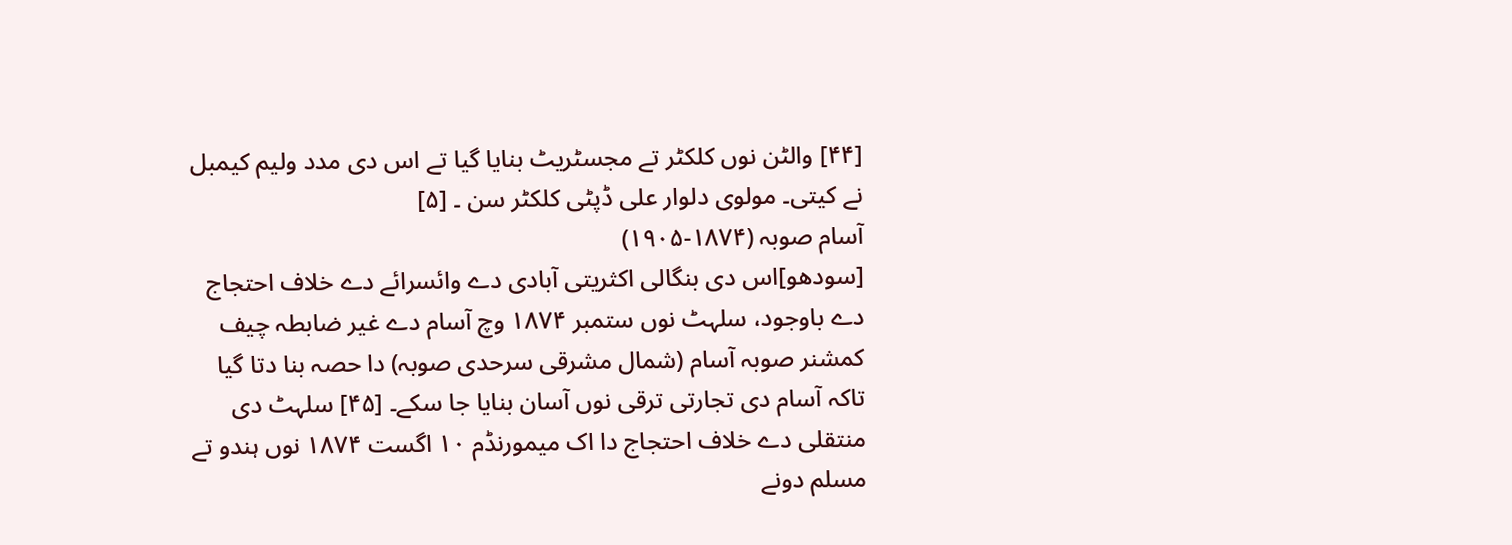[۴۴] والٹن نوں کلکٹر تے مجسٹریٹ بنایا گیا تے اس دی مدد ولیم کیمبل نے کيتی۔ مولوی دلوار علی ڈپٹی کلکٹر سن ۔ [۵]
آسام صوبہ (۱۸۷۴-۱۹۰۵)
[سودھو]اس دی بنگالی اکثریتی آبادی دے وائسرائے دے خلاف احتجاج دے باوجود، سلہٹ نوں ستمبر ۱۸۷۴ وچ آسام دے غیر ضابطہ چیف کمشنر صوبہ آسام (شمال مشرقی سرحدی صوبہ) دا حصہ بنا دتا گیا تاکہ آسام دی تجارتی ترقی نوں آسان بنایا جا سکے۔ [۴۵] سلہٹ دی منتقلی دے خلاف احتجاج دا اک میمورنڈم ۱۰ اگست ۱۸۷۴ نوں ہندو تے مسلم دونے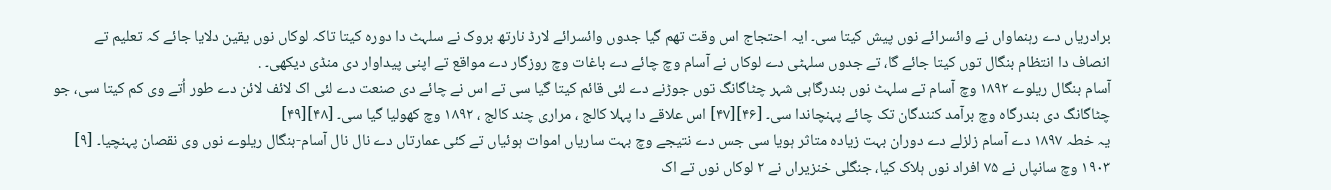برادریاں دے رہنماواں نے وائسرائے نوں پیش کيتا سی۔ ایہ احتجاج اس وقت تھم گیا جدوں وائسرائے لارڈ نارتھ بروک نے سلہٹ دا دورہ کيتا تاکہ لوکاں نوں یقین دلایا جائے کہ تعلیم تے انصاف دا انتظام بنگال توں کيتا جائے گا، تے جدوں سلہٹی دے لوکاں نے آسام وچ چائے دے باغات وچ روزگار دے مواقع تے اپنی پیداوار دی منڈی دیکھی۔ .
آسام بنگال ریلوے ۱۸۹۲ وچ آسام تے سلہٹ نوں بندرگاہی شہر چٹاگانگ توں جوڑنے دے لئی قائم کيتا گیا سی تے اس نے چائے دی صنعت دے لئی اک لائف لائن دے طور اُتے وی کم کيتا سی، جو چٹاگانگ دی بندرگاہ وچ برآمد کنندگان تک چائے پہنچاندا سی۔ [۴۶][۴۷] اس علاقے دا پہلا کالج ، مراری چند کالج ، ۱۸۹۲ وچ کھولیا گیا سی۔ [۴۸][۴۹]
یہ خطہ ۱۸۹۷ دے آسام زلزلے دے دوران بہت زیادہ متاثر ہويا سی جس دے نتیجے وچ بہت ساریاں اموات ہوئیاں تے کئی عمارتاں دے نال نال آسام-بنگال ریلوے نوں وی نقصان پہنچیا۔ [۹] ۱۹۰۳ وچ سانپاں نے ۷۵ افراد نوں ہلاک کیا، جنگلی خنزیراں نے ۲ لوکاں نوں تے اک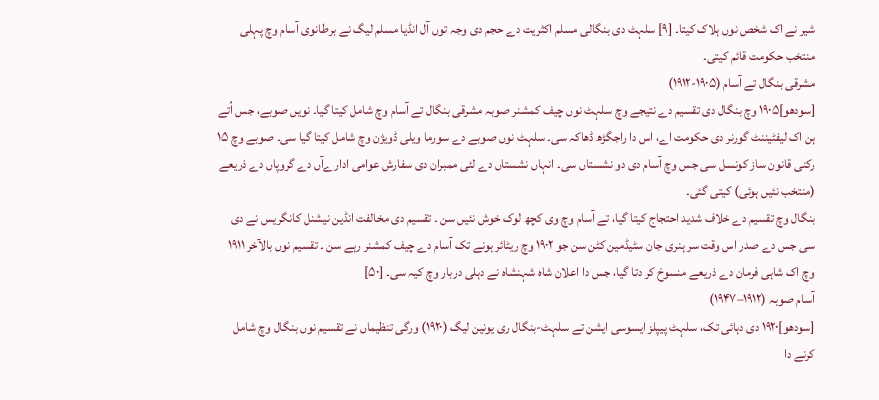شیر نے اک شخص نوں ہلاک کيتا۔ [۹] سلہٹ دی بنگالی مسلم اکثریت دے حجم دی وجہ توں آل انڈیا مسلم لیگ نے برطانوی آسام وچ پہلی منتخب حکومت قائم کيتی۔
مشرقی بنگال تے آسام (۱۹۰۵-۱۹۱۲)
[سودھو]۱۹۰۵ وچ بنگال دی تقسیم دے نتیجے وچ سلہٹ نوں چیف کمشنر صوبہ مشرقی بنگال تے آسام وچ شامل کيتا گیا۔ نويں صوبے، جس اُتے ہن اک لیفٹیننٹ گورنر دی حکومت اے، اس دا راجگڑھ ڈھاکہ سی۔ سلہٹ نوں صوبے دے سورما ویلی ڈویژن وچ شامل کيتا گیا سی۔ صوبے وچ ۱۵ رکنی قانون ساز کونسل سی جس وچ آسام دی دو نشستاں سی۔ انہاں نشستاں دے لئی ممبران دی سفارش عوامی ادارےآں دے گروپاں دے ذریعے (منتخب نئيں ہوئی) کيتی گئی۔
بنگال وچ تقسیم دے خلاف شدید احتجاج کيتا گیا، تے آسام وچ وی کچھ لوک خوش نئيں سن ۔ تقسیم دی مخالفت انڈین نیشنل کانگریس نے دی سی جس دے صدر اس وقت سر ہنری جان سٹیڈمین کٹن سن جو ۱۹۰۲ وچ ریٹائر ہونے تک آسام دے چیف کمشنر رہے سن ۔ تقسیم نوں بالآخر ۱۹۱۱ وچ اک شاہی فرمان دے ذریعے منسوخ کر دتا گیا، جس دا اعلان شاہ شہنشاہ نے دہلی دربار وچ کیہ سی۔ [۵۰]
آسام صوبہ (۱۹۱۲–۱۹۴۷)
[سودھو]۱۹۲۰ دی دہائی تک، سلہٹ پیپلز ایسوسی ایشن تے سلہٹ-بنگال ری یونین لیگ (۱۹۲۰) ورگی تنظیماں نے تقسیم نوں بنگال وچ شامل کرنے دا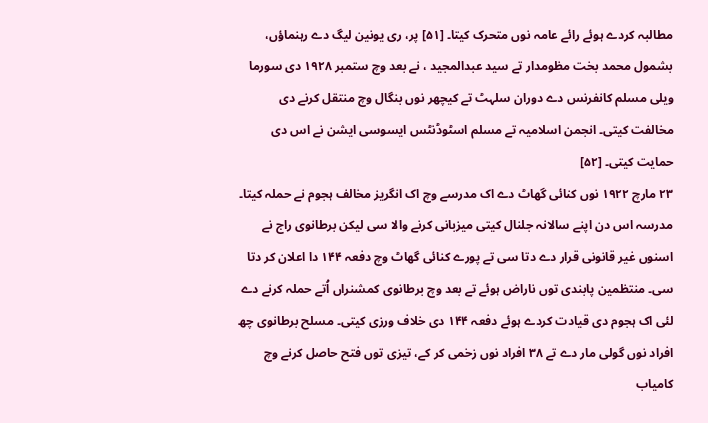مطالبہ کردے ہوئے رائے عامہ نوں متحرک کيتا۔ [۵۱] پر، ری یونین لیگ دے رہنماؤں، بشمول محمد بخت مظومدار تے سید عبدالمجید ، نے بعد وچ ستمبر ۱۹۲۸ دی سورما ویلی مسلم کانفرنس دے دوران سلہٹ تے کیچھر نوں بنگال وچ منتقل کرنے دی مخالفت کيتی۔ انجمن اسلامیہ تے مسلم اسٹوڈنٹس ایسوسی ایشن نے اس دی حمایت کيتی۔ [۵۲]
۲۳ مارچ ۱۹۲۲ نوں کنائی گھاٹ دے اک مدرسے وچ اک انگریز مخالف ہجوم نے حملہ کيتا۔ مدرسہ اس دن اپنے سالانہ جلنال کيتی میزبانی کرنے والا سی لیکن برطانوی راج نے اسنوں غیر قانونی قرار دے دتا سی تے پورے کنائی گھاٹ وچ دفعہ ۱۴۴ دا اعلان کر دتا سی۔ منتظمین پابندی توں ناراض ہوئے تے بعد وچ برطانوی کمشنراں اُتے حملہ کرنے دے لئی اک ہجوم دی قیادت کردے ہوئے دفعہ ۱۴۴ دی خلاف ورزی کيتی۔ مسلح برطانوی چھ افراد نوں گولی مار دے تے ۳۸ افراد نوں زخمی کر کے، تیزی توں فتح حاصل کرنے وچ کامیاب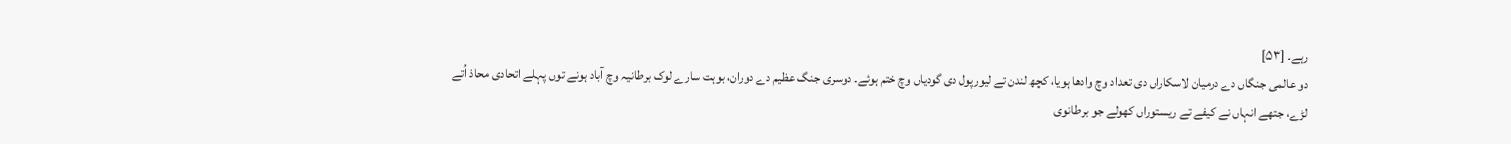رہے۔ [۵۳]
دو عالمی جنگاں دے درمیان لاسکاراں دی تعداد وچ وادھا ہويا، کچھ لندن تے لیورپول دی گودیاں وچ ختم ہوئے۔ دوسری جنگ عظیم دے دوران، بوہت سارے لوک برطانیہ وچ آباد ہونے توں پہلے اتحادی محاذ اُتے لڑے، جتھے انہاں نے کیفے تے ریستوراں کھولے جو برطانوی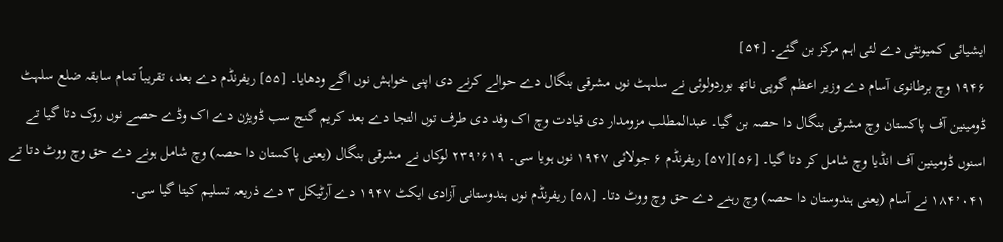ایشیائی کمیونٹی دے لئی اہم مرکز بن گئے۔ [۵۴]
۱۹۴۶ وچ برطانوی آسام دے وزیر اعظم گوپی ناتھ بوردولوئی نے سلہٹ نوں مشرقی بنگال دے حوالے کرنے دی اپنی خواہش نوں اگے ودھایا۔ [۵۵] ریفرنڈم دے بعد، تقریباً تمام سابقہ ضلع سلہٹ ڈومینین آف پاکستان وچ مشرقی بنگال دا حصہ بن گیا۔ عبدالمطلب مزومدار دی قیادت وچ اک وفد دی طرف توں التجا دے بعد کریم گنج سب ڈویژن دے اک وڈے حصے نوں روک دتا گیا تے اسنوں ڈومینین آف انڈیا وچ شامل کر دتا گیا۔ [۵۶][۵۷] ریفرنڈم ۶ جولائی ۱۹۴۷ نوں ہويا سی۔ ۲۳۹٬۶۱۹ لوکاں نے مشرقی بنگال (یعنی پاکستان دا حصہ) وچ شامل ہونے دے حق وچ ووٹ دتا تے ۱۸۴٬۰۴۱ نے آسام (یعنی ہندوستان دا حصہ) وچ رہنے دے حق وچ ووٹ دتا۔ [۵۸] ریفرنڈم نوں ہندوستانی آزادی ایکٹ ۱۹۴۷ دے آرٹیکل ۳ دے ذریعہ تسلیم کيتا گیا سی۔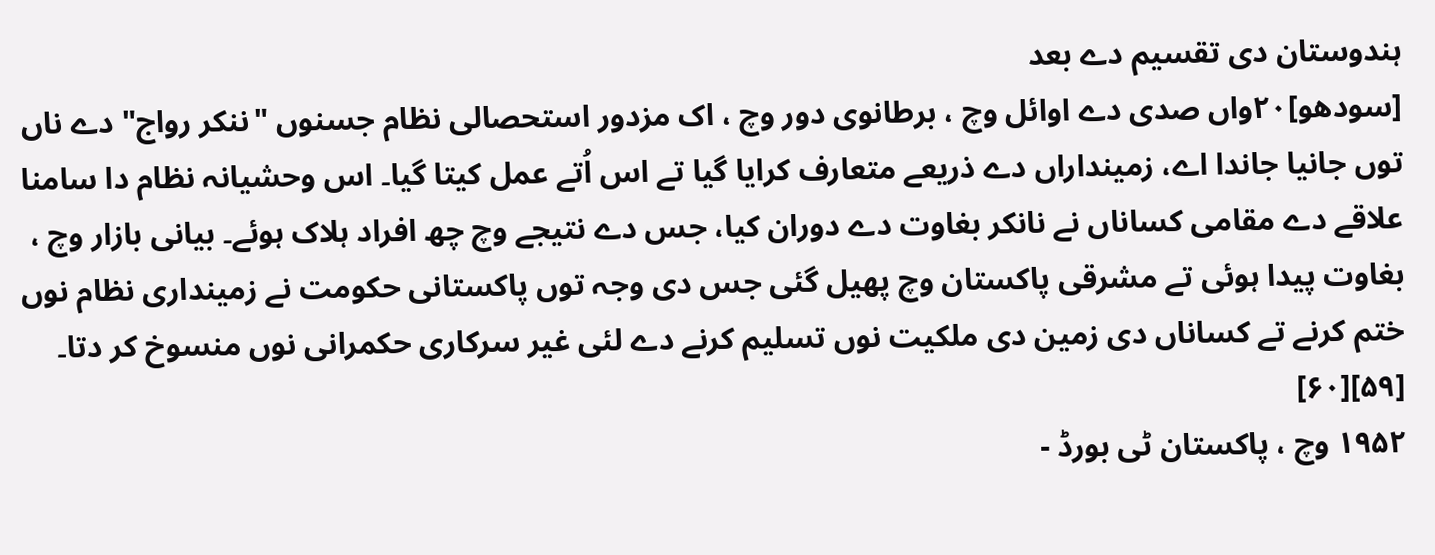ہندوستان دی تقسیم دے بعد
[سودھو]۲۰واں صدی دے اوائل وچ ، برطانوی دور وچ ، اک مزدور استحصالی نظام جسنوں "ننکر رواج" دے ناں توں جانیا جاندا اے، زمینداراں دے ذریعے متعارف کرایا گیا تے اس اُتے عمل کيتا گیا۔ اس وحشیانہ نظام دا سامنا علاقے دے مقامی کساناں نے نانکر بغاوت دے دوران کیا، جس دے نتیجے وچ چھ افراد ہلاک ہوئے۔ بیانی بازار وچ ، بغاوت پیدا ہوئی تے مشرقی پاکستان وچ پھیل گئی جس دی وجہ توں پاکستانی حکومت نے زمینداری نظام نوں ختم کرنے تے کساناں دی زمین دی ملکیت نوں تسلیم کرنے دے لئی غیر سرکاری حکمرانی نوں منسوخ کر دتا۔ [۵۹][۶۰]
۱۹۵۲ وچ ، پاکستان ٹی بورڈ -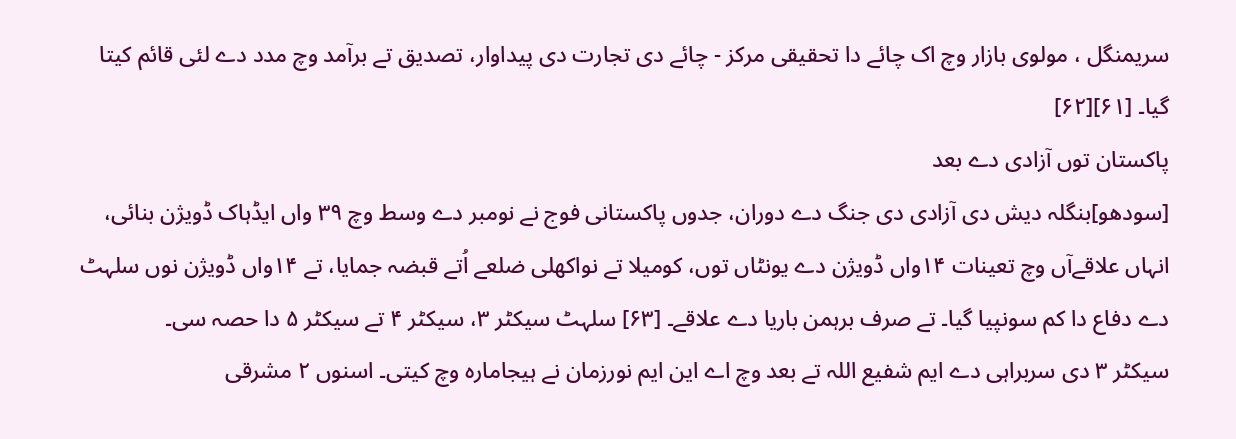سریمنگل ، مولوی بازار وچ اک چائے دا تحقیقی مرکز - چائے دی تجارت دی پیداوار، تصدیق تے برآمد وچ مدد دے لئی قائم کيتا گیا۔ [۶۱][۶۲]
پاکستان توں آزادی دے بعد
[سودھو]بنگلہ دیش دی آزادی دی جنگ دے دوران، جدوں پاکستانی فوج نے نومبر دے وسط وچ ۳۹ واں ایڈہاک ڈویژن بنائی، انہاں علاقےآں وچ تعینات ۱۴واں ڈویژن دے یونٹاں توں، کومیلا تے نواکھلی ضلعے اُتے قبضہ جمایا، تے ۱۴واں ڈویژن نوں سلہٹ دے دفاع دا کم سونپیا گیا۔ تے صرف برہمن باریا دے علاقے۔ [۶۳] سلہٹ سیکٹر ۳، سیکٹر ۴ تے سیکٹر ۵ دا حصہ سی۔
سیکٹر ۳ دی سربراہی دے ایم شفیع اللہ تے بعد وچ اے این ایم نورزمان نے ہیجامارہ وچ کيتی۔ اسنوں ۲ مشرقی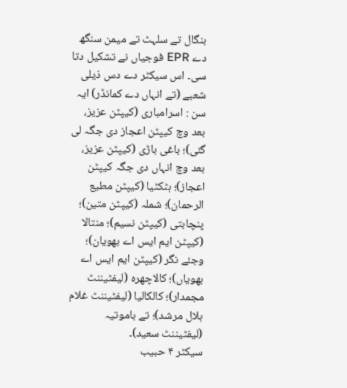بنگال تے سلہٹ تے میمن سنگھ دے EPR فوجیاں نے تشکیل دتا سی۔ اس سیکٹر دے دس ذیلی شعبے (تے انہاں دے کمانڈر) ایہ سن : اسرامباری (کیپٹن عزیز، بعد وچ کیپٹن اعجاز دی جگہ لی گئی)؛ باغی باڑی (کیپٹن عزیز، بعد وچ انہاں دی جگہ کیپٹن اعجاز)؛ ہٹکٹیا (کیپٹن مطیع الرحمان)؛ شملہ (کیپٹن متین)؛ پنچابتی (کیپٹن نسیم)؛ منتالا (کیپٹن ایم ایس اے بھویان)؛ وجئے نگر (کیپٹن ایم ایس اے بھویاں)؛ کالاچھرہ (لیفٹیننٹ مجمدار)؛ کالکالیا (لیفٹیننٹ غلام ہلال مرشد)؛ تے باموتیہ (لیفٹیننٹ سعید)۔
سیکٹر ۴ حبیب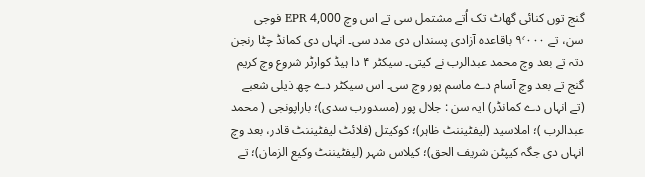گنج توں کنائی گھاٹ تک اُتے مشتمل سی تے اس وچ 4,000 EPR فوجی سن، تے ۹٬۰۰۰ باقاعدہ آزادی پسنداں دی مدد سی۔ انہاں دی کمانڈ چٹا رنجن دتہ تے بعد وچ محمد عبدالرب نے کيتی۔ سیکٹر ۴ دا ہیڈ کوارٹر شروع وچ کریم گنج تے بعد وچ آسام دے ماسم پور وچ سی۔ اس سیکٹر دے چھ ذیلی شعبے (تے انہاں دے کمانڈر) ایہ سن : جلال پور (مسدورب سدی)؛ باراپونجی ( محمد عبدالرب )؛ املاسید (لیفٹیننٹ ظاہر)؛ کوکیتل (فلائٹ لیفٹیننٹ قادر، بعد وچ انہاں دی جگہ کیپٹن شریف الحق)؛ کیلاس شہر (لیفٹیننٹ وکیع الزمان)؛ تے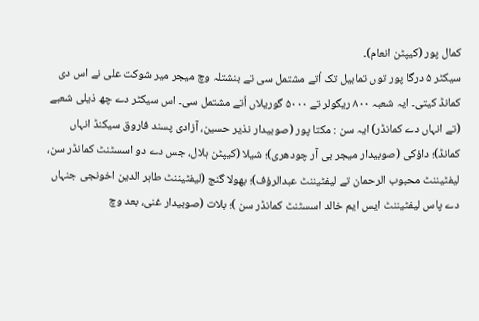کمال پور (کیپٹن انعام)۔
سیکٹر ۵ درگا پور توں تمابیل تک اُتے مشتمل سی تے بنشتلہ وچ میجر میر شوکت علی نے اس دی کمانڈ کيتی۔ ایہ شعبہ ۸۰۰ ریگولر تے ۵۰۰۰ گوریلاں اُتے مشتمل سی۔ اس سیکٹر دے چھ ذیلی شعبے (تے انہاں دے کمانڈر) ایہ سن : مکتا پور (صوبیدار نذیر حسین، آزادی پسند فاروق سیکنڈ انہاں کمانڈ)؛ داؤکی (صوبیدار میجر بی آر چودھری)؛ شیلا (کیپٹن ہلال، جس دے دو اسسٹنٹ کمانڈر سن، لیفٹیننٹ محبوب الرحمان تے لیفٹیننٹ عبدالرؤف)؛ بھولا گنج (لیفٹیننٹ طاہر الدین اخونجی جنہاں دے پاس لیفٹیننٹ ایس ایم خالد اسسٹنٹ کمانڈر سن )؛ بلات (صوبیدار غنی، بعد وچ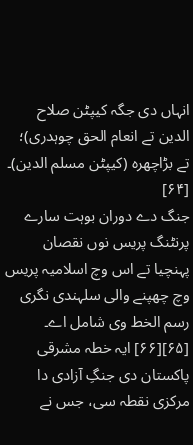انہاں دی جگہ کیپٹن صلاح الدین تے انعام الحق چوہدری)؛ تے بڑاچھرہ (کیپٹن مسلم الدین)۔ [۶۴]
جنگ دے دوران بوہت سارے پرنٹنگ پریس نوں نقصان پہنچیا تے اس وچ اسلامیہ پریس وچ چھپنے والی سلہندی نگری رسم الخط وی شامل اے۔ [۶۵][۶۶] ایہ خطہ مشرقی پاکستان دی جنگِ آزادی دا مرکزی نقطہ سی، جس نے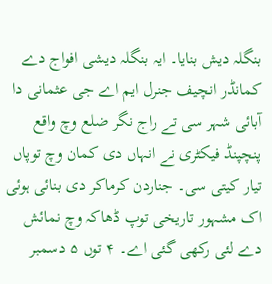بنگلہ دیش بنایا۔ ایہ بنگلہ دیشی افواج دے کمانڈر انچیف جنرل ایم اے جی عثمانی دا آبائی شہر سی تے راج نگر ضلع وچ واقع پنچپنڈ فیکٹری نے انہاں دی کمان وچ توپاں تیار کيتی سی۔ جناردن کرماکر دی بنائی ہوئی اک مشہور تاریخی توپ ڈھاکہ وچ نمائش دے لئی رکھی گئی اے۔ ۴ توں ۵ دسمبر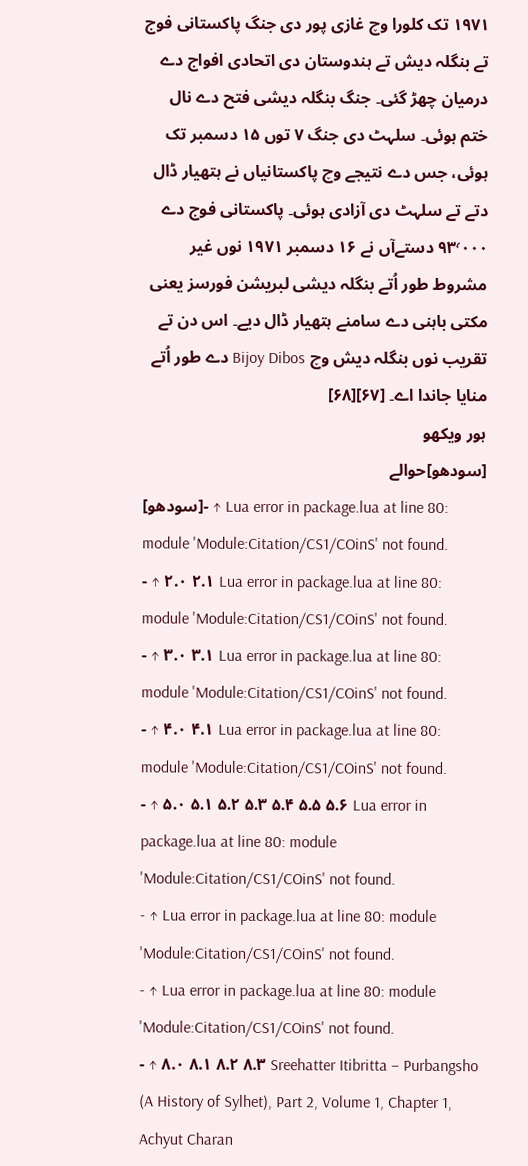۱۹۷۱ تک کلورا وچ غازی پور دی جنگ پاکستانی فوج تے بنگلہ دیش تے ہندوستان دی اتحادی افواج دے درمیان چھڑ گئی۔ جنگ بنگلہ دیشی فتح دے نال ختم ہوئی۔ سلہٹ دی جنگ ۷ توں ۱۵ دسمبر تک ہوئی، جس دے نتیجے وچ پاکستانیاں نے ہتھیار ڈال دتے تے سلہٹ دی آزادی ہوئی۔ پاکستانی فوج دے ۹۳٬۰۰۰ دستےآں نے ۱۶ دسمبر ۱۹۷۱ نوں غیر مشروط طور اُتے بنگلہ دیشی لبریشن فورسز یعنی مکتی باہنی دے سامنے ہتھیار ڈال دیے۔ اس دن تے تقریب نوں بنگلہ دیش وچ Bijoy Dibos دے طور اُتے منایا جاندا اے۔ [۶۷][۶۸]
ہور ویکھو
[سودھو]حوالے
[سودھو]- ↑ Lua error in package.lua at line 80: module 'Module:Citation/CS1/COinS' not found.
- ↑ ۲.۰ ۲.۱ Lua error in package.lua at line 80: module 'Module:Citation/CS1/COinS' not found.
- ↑ ۳.۰ ۳.۱ Lua error in package.lua at line 80: module 'Module:Citation/CS1/COinS' not found.
- ↑ ۴.۰ ۴.۱ Lua error in package.lua at line 80: module 'Module:Citation/CS1/COinS' not found.
- ↑ ۵.۰ ۵.۱ ۵.۲ ۵.۳ ۵.۴ ۵.۵ ۵.۶ Lua error in package.lua at line 80: module 'Module:Citation/CS1/COinS' not found.
- ↑ Lua error in package.lua at line 80: module 'Module:Citation/CS1/COinS' not found.
- ↑ Lua error in package.lua at line 80: module 'Module:Citation/CS1/COinS' not found.
- ↑ ۸.۰ ۸.۱ ۸.۲ ۸.۳ Sreehatter Itibritta – Purbangsho (A History of Sylhet), Part 2, Volume 1, Chapter 1, Achyut Charan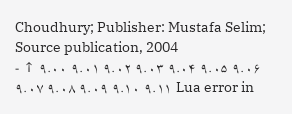Choudhury; Publisher: Mustafa Selim; Source publication, 2004
- ↑ ۹.۰۰ ۹.۰۱ ۹.۰۲ ۹.۰۳ ۹.۰۴ ۹.۰۵ ۹.۰۶ ۹.۰۷ ۹.۰۸ ۹.۰۹ ۹.۱۰ ۹.۱۱ Lua error in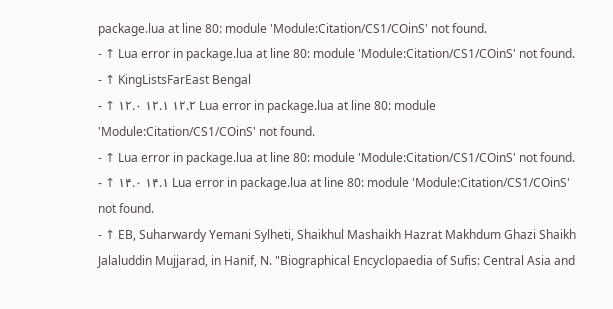package.lua at line 80: module 'Module:Citation/CS1/COinS' not found.
- ↑ Lua error in package.lua at line 80: module 'Module:Citation/CS1/COinS' not found.
- ↑ KingListsFarEast Bengal
- ↑ ۱۲.۰ ۱۲.۱ ۱۲.۲ Lua error in package.lua at line 80: module 'Module:Citation/CS1/COinS' not found.
- ↑ Lua error in package.lua at line 80: module 'Module:Citation/CS1/COinS' not found.
- ↑ ۱۴.۰ ۱۴.۱ Lua error in package.lua at line 80: module 'Module:Citation/CS1/COinS' not found.
- ↑ EB, Suharwardy Yemani Sylheti, Shaikhul Mashaikh Hazrat Makhdum Ghazi Shaikh Jalaluddin Mujjarad, in Hanif, N. "Biographical Encyclopaedia of Sufis: Central Asia and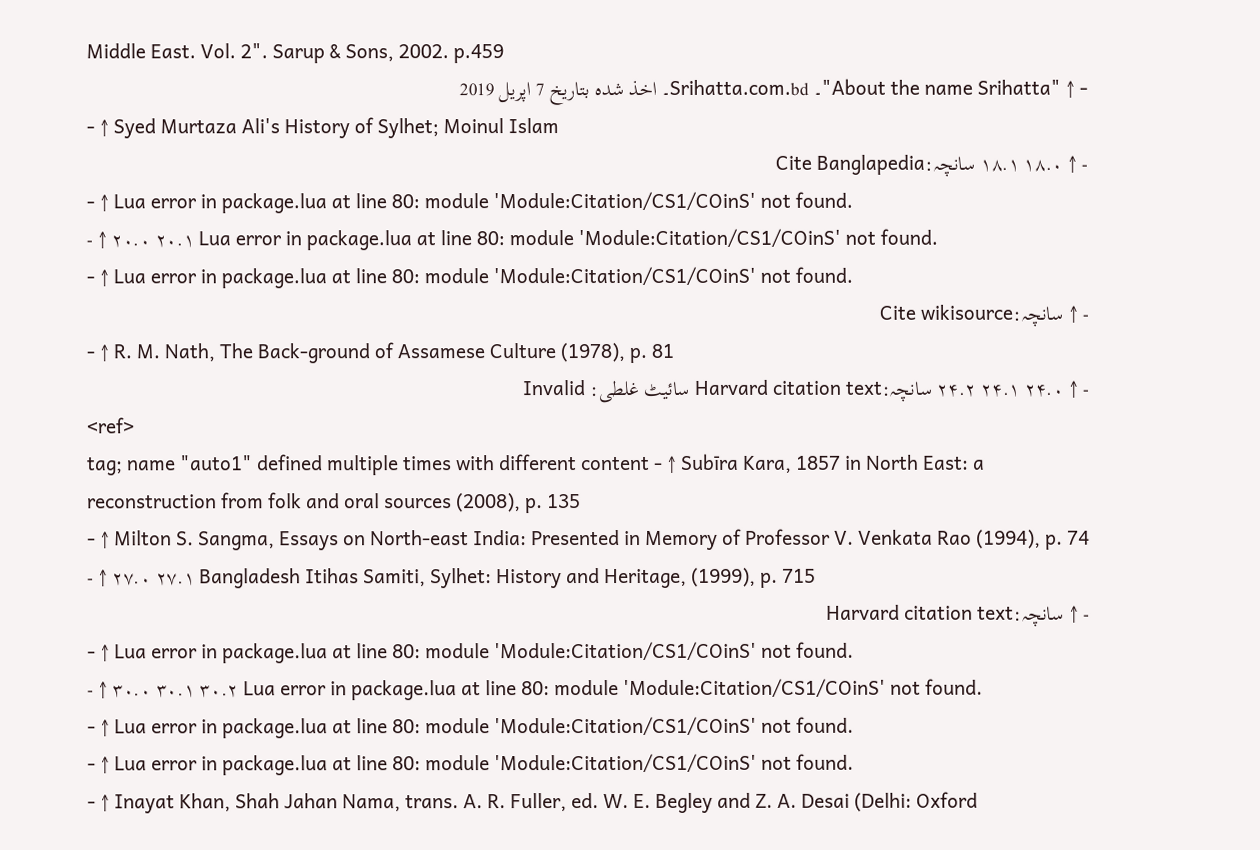Middle East. Vol. 2". Sarup & Sons, 2002. p.459
- ↑ "About the name Srihatta"۔ Srihatta.com.bd۔ اخذ شدہ بتاریخ 7 اپریل 2019
- ↑ Syed Murtaza Ali's History of Sylhet; Moinul Islam
- ↑ ۱۸.۰ ۱۸.۱ سانچہ:Cite Banglapedia
- ↑ Lua error in package.lua at line 80: module 'Module:Citation/CS1/COinS' not found.
- ↑ ۲۰.۰ ۲۰.۱ Lua error in package.lua at line 80: module 'Module:Citation/CS1/COinS' not found.
- ↑ Lua error in package.lua at line 80: module 'Module:Citation/CS1/COinS' not found.
- ↑ سانچہ:Cite wikisource
- ↑ R. M. Nath, The Back-ground of Assamese Culture (1978), p. 81
- ↑ ۲۴.۰ ۲۴.۱ ۲۴.۲ سانچہ:Harvard citation text سائیٹ غلطی: Invalid
<ref>
tag; name "auto1" defined multiple times with different content - ↑ Subīra Kara, 1857 in North East: a reconstruction from folk and oral sources (2008), p. 135
- ↑ Milton S. Sangma, Essays on North-east India: Presented in Memory of Professor V. Venkata Rao (1994), p. 74
- ↑ ۲۷.۰ ۲۷.۱ Bangladesh Itihas Samiti, Sylhet: History and Heritage, (1999), p. 715
- ↑ سانچہ:Harvard citation text
- ↑ Lua error in package.lua at line 80: module 'Module:Citation/CS1/COinS' not found.
- ↑ ۳۰.۰ ۳۰.۱ ۳۰.۲ Lua error in package.lua at line 80: module 'Module:Citation/CS1/COinS' not found.
- ↑ Lua error in package.lua at line 80: module 'Module:Citation/CS1/COinS' not found.
- ↑ Lua error in package.lua at line 80: module 'Module:Citation/CS1/COinS' not found.
- ↑ Inayat Khan, Shah Jahan Nama, trans. A. R. Fuller, ed. W. E. Begley and Z. A. Desai (Delhi: Oxford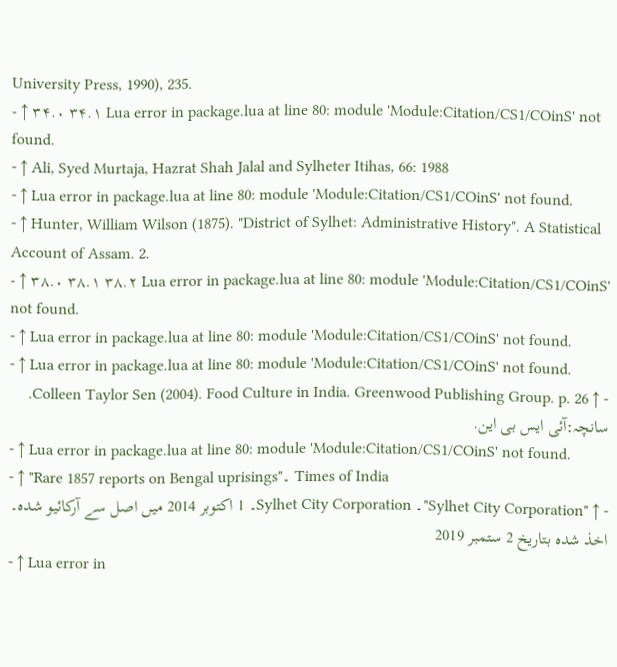University Press, 1990), 235.
- ↑ ۳۴.۰ ۳۴.۱ Lua error in package.lua at line 80: module 'Module:Citation/CS1/COinS' not found.
- ↑ Ali, Syed Murtaja, Hazrat Shah Jalal and Sylheter Itihas, 66: 1988
- ↑ Lua error in package.lua at line 80: module 'Module:Citation/CS1/COinS' not found.
- ↑ Hunter, William Wilson (1875). "District of Sylhet: Administrative History". A Statistical Account of Assam. 2.
- ↑ ۳۸.۰ ۳۸.۱ ۳۸.۲ Lua error in package.lua at line 80: module 'Module:Citation/CS1/COinS' not found.
- ↑ Lua error in package.lua at line 80: module 'Module:Citation/CS1/COinS' not found.
- ↑ Lua error in package.lua at line 80: module 'Module:Citation/CS1/COinS' not found.
- ↑ Colleen Taylor Sen (2004). Food Culture in India. Greenwood Publishing Group. p. 26. سانچہ:آئی ایس بی این.
- ↑ Lua error in package.lua at line 80: module 'Module:Citation/CS1/COinS' not found.
- ↑ "Rare 1857 reports on Bengal uprisings"۔ Times of India
- ↑ "Sylhet City Corporation"۔ Sylhet City Corporation۔ 1 اکتوبر 2014 میں اصل سے آرکائیو شدہ۔ اخذ شدہ بتاریخ 2 ستمبر 2019
- ↑ Lua error in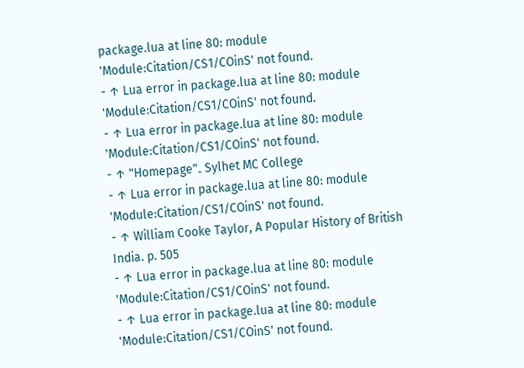package.lua at line 80: module 'Module:Citation/CS1/COinS' not found.
- ↑ Lua error in package.lua at line 80: module 'Module:Citation/CS1/COinS' not found.
- ↑ Lua error in package.lua at line 80: module 'Module:Citation/CS1/COinS' not found.
- ↑ "Homepage"۔ Sylhet MC College
- ↑ Lua error in package.lua at line 80: module 'Module:Citation/CS1/COinS' not found.
- ↑ William Cooke Taylor, A Popular History of British India. p. 505
- ↑ Lua error in package.lua at line 80: module 'Module:Citation/CS1/COinS' not found.
- ↑ Lua error in package.lua at line 80: module 'Module:Citation/CS1/COinS' not found.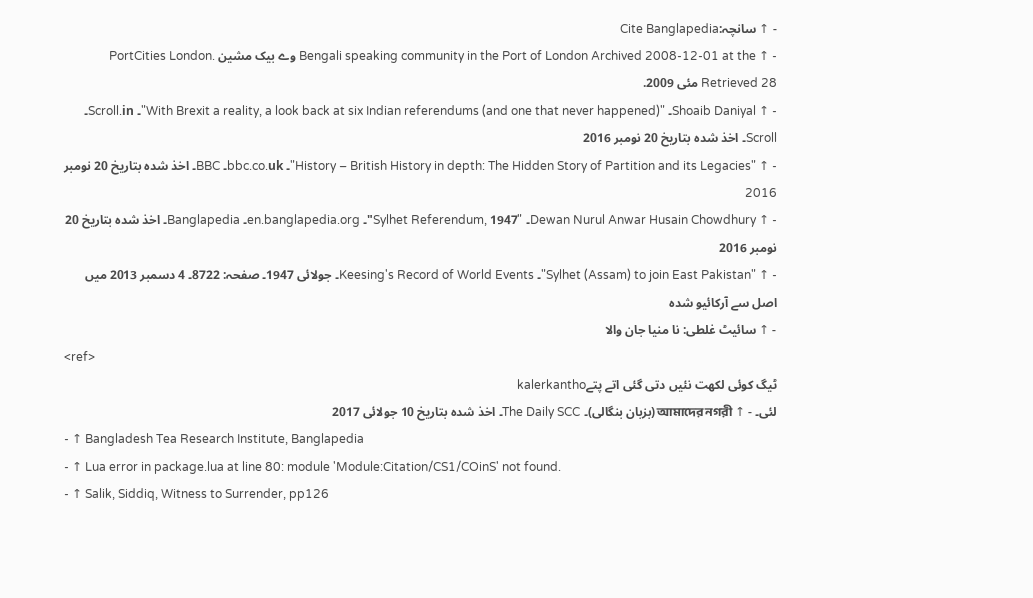- ↑ سانچہ:Cite Banglapedia
- ↑ Bengali speaking community in the Port of London Archived 2008-12-01 at the وے بیک مشین PortCities London. Retrieved 28 مئی 2009.
- ↑ Shoaib Daniyal۔ "With Brexit a reality, a look back at six Indian referendums (and one that never happened)"۔ Scroll.in۔ Scroll۔ اخذ شدہ بتاریخ 20 نومبر 2016
- ↑ "History – British History in depth: The Hidden Story of Partition and its Legacies"۔ bbc.co.uk۔ BBC۔ اخذ شدہ بتاریخ 20 نومبر 2016
- ↑ Dewan Nurul Anwar Husain Chowdhury۔ "Sylhet Referendum, 1947"۔ en.banglapedia.org۔ Banglapedia۔ اخذ شدہ بتاریخ 20 نومبر 2016
- ↑ "Sylhet (Assam) to join East Pakistan"۔ Keesing's Record of World Events۔ جولائی 1947۔ صفحہ: 8722۔ 4 دسمبر 2013 میں اصل سے آرکائیو شدہ
- ↑ سائیٹ غلطی: نا منیا جان والا
<ref>
ٹیگ کوئی لکھت نئیں دتی گئی اتے پتےkalerkantho
لئی۔ - ↑ আমাদের নগরী (بزبان بنگالی)۔ The Daily SCC۔ اخذ شدہ بتاریخ 10 جولائی 2017
- ↑ Bangladesh Tea Research Institute, Banglapedia
- ↑ Lua error in package.lua at line 80: module 'Module:Citation/CS1/COinS' not found.
- ↑ Salik, Siddiq, Witness to Surrender, pp126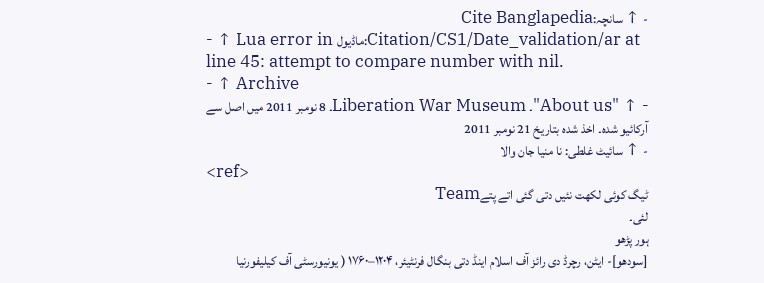- ↑ سانچہ:Cite Banglapedia
- ↑ Lua error in ماڈیول:Citation/CS1/Date_validation/ar at line 45: attempt to compare number with nil.
- ↑ Archive
- ↑ "About us"۔ Liberation War Museum۔ 8 نومبر 2011 میں اصل سے آرکائیو شدہ۔ اخذ شدہ بتاریخ 21 نومبر 2011
- ↑ سائیٹ غلطی: نا منیا جان والا
<ref>
ٹیگ کوئی لکھت نئیں دتی گئی اتے پتےTeam
لئی۔
ہور پڑھو
[سودھو]- ایٹن، رچرڈ دی رائز آف اسلام اینڈ دتی بنگال فرنٹیئر، ۱۲۰۴–۱۷۶۰ ( یونیورسٹی آف کیلیفورنیا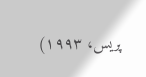پریس، ۱۹۹۳)